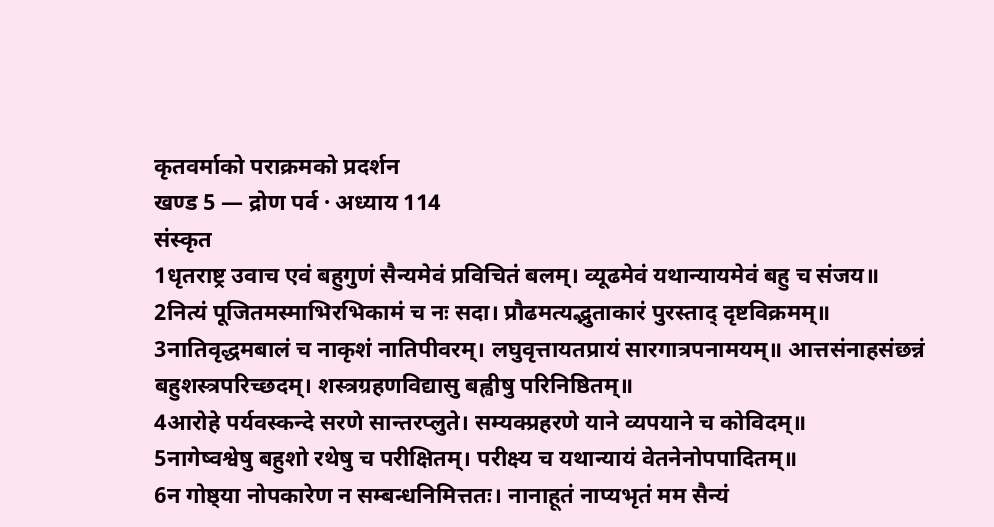कृतवर्माको पराक्रमको प्रदर्शन
खण्ड 5 — द्रोण पर्व · अध्याय 114
संस्कृत
1धृतराष्ट्र उवाच एवं बहुगुणं सैन्यमेवं प्रविचितं बलम्। व्यूढमेवं यथान्यायमेवं बहु च संजय॥
2नित्यं पूजितमस्माभिरभिकामं च नः सदा। प्रौढमत्यद्भुताकारं पुरस्ताद् दृष्टविक्रमम्॥
3नातिवृद्धमबालं च नाकृशं नातिपीवरम्। लघुवृत्तायतप्रायं सारगात्रपनामयम्॥ आत्तसंनाहसंछन्नं बहुशस्त्रपरिच्छदम्। शस्त्रग्रहणविद्यासु बह्वीषु परिनिष्ठितम्॥
4आरोहे पर्यवस्कन्दे सरणे सान्तरप्लुते। सम्यक्प्रहरणे याने व्यपयाने च कोविदम्॥
5नागेष्वश्वेषु बहुशो रथेषु च परीक्षितम्। परीक्ष्य च यथान्यायं वेतनेनोपपादितम्॥
6न गोष्ठ्या नोपकारेण न सम्बन्धनिमित्ततः। नानाहूतं नाप्यभृतं मम सैन्यं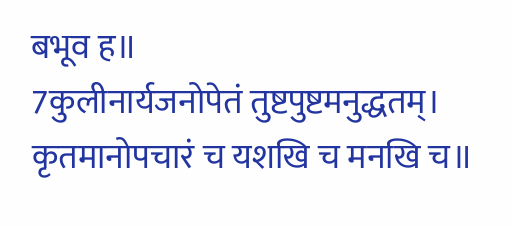बभूव ह॥
7कुलीनार्यजनोपेतं तुष्टपुष्टमनुद्धतम्। कृतमानोपचारं च यशखि च मनखि च॥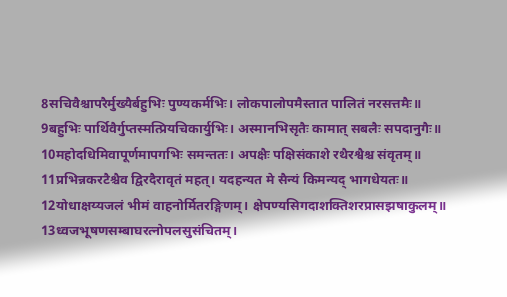8सचिवैश्चापरैर्मुख्यैर्बहुभिः पुण्यकर्मभिः। लोकपालोपमैस्तात पालितं नरसत्तमैः॥
9बहुभिः पार्थिवैर्गुप्तस्मत्प्रियचिकार्युभिः। अस्मानभिसृतैः कामात् सबलैः सपदानुगैः॥
10महोदधिमिवापूर्णमापगभिः समन्ततः। अपक्षैः पक्षिसंकाशे रथैरश्वैश्च संवृतम्॥
11प्रभिन्नकरटैश्चैव द्विरदैरावृतं महत्। यदहन्यत मे सैन्यं किमन्यद् भागधेयतः॥
12योधाक्षय्यजलं भीमं वाहनोर्मितरङ्गिणम्। क्षेपण्यसिगदाशक्तिशरप्रासझषाकुलम्॥
13ध्वजभूषणसम्बाघरत्नोपलसुसंचितम्।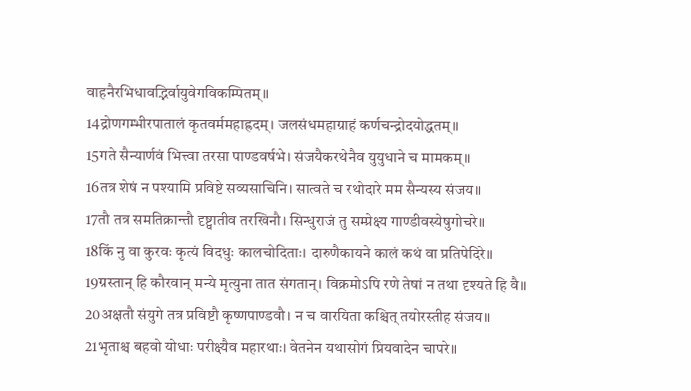वाहनैरभिधावद्भिर्वायुवेगविकम्पितम्॥
14द्रोणगम्भीरपातालं कृतवर्ममहाह्रदम्। जलसंधमहाग्राहं कर्णचन्द्रोदयोद्धतम्॥
15गते सैन्यार्णवं भित्त्वा तरसा पाण्डवर्षभे। संजयैकरथेनैव युयुधाने च मामकम्॥
16तत्र शेषं न पश्यामि प्रविष्टे सव्यसाचिनि। सात्वते च रथोदारे मम सैन्यस्य संजय॥
17तौ तत्र समतिक्रान्तौ दृष्ट्वातीव तरखिनौ। सिन्धुराजं तु सम्प्रेक्ष्य गाण्डीवस्येषुगोचरे॥
18किं नु वा कुरवः कृत्यं विदधुः कालचोदिताः। दारुणैकायने कालं कथं वा प्रतिपेदिरे॥
19ग्रस्तान् हि कौरवान् मन्ये मृत्युना तात संगतान्। विक्रमोऽपि रणे तेषां न तथा दृश्यते हि वै॥
20अक्षतौ संयुगे तत्र प्रविष्टौ कृष्णपाण्डवौ। न च वारयिता कश्चित् तयोरस्तीह संजय॥
21भृताश्च बहवो योधाः परीक्ष्यैव महारथाः। वेतनेन यथासोगं प्रियवादेन चापरे॥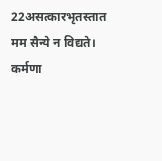22असत्कारभृतस्तात मम सैन्ये न विद्यते। कर्मणा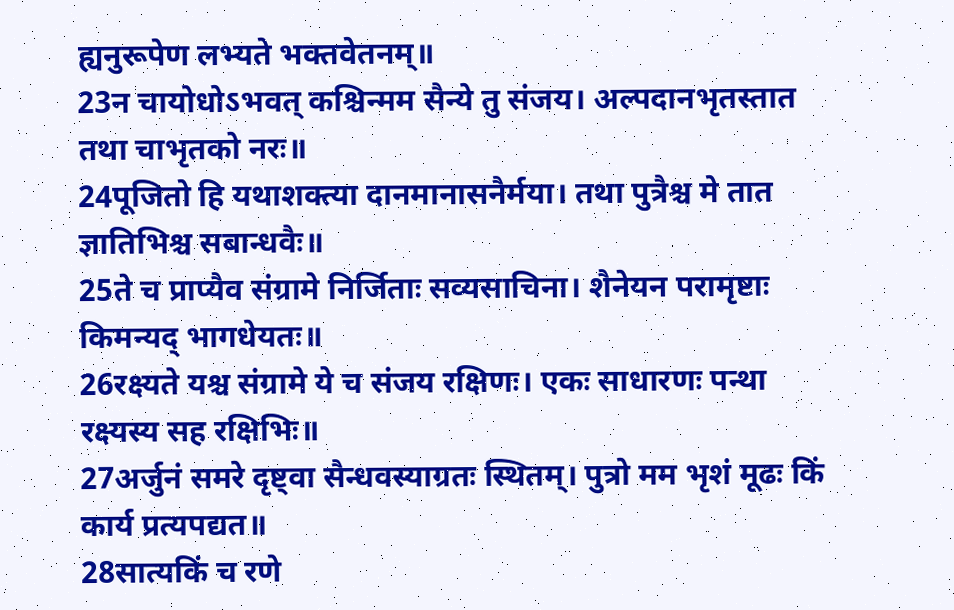ह्यनुरूपेण लभ्यते भक्तवेतनम्॥
23न चायोधोऽभवत् कश्चिन्मम सैन्ये तु संजय। अल्पदानभृतस्तात तथा चाभृतको नरः॥
24पूजितो हि यथाशक्त्या दानमानासनैर्मया। तथा पुत्रैश्च मे तात ज्ञातिभिश्च सबान्धवैः॥
25ते च प्राप्यैव संग्रामे निर्जिताः सव्यसाचिना। शैनेयन परामृष्टाः किमन्यद् भागधेयतः॥
26रक्ष्यते यश्च संग्रामे ये च संजय रक्षिणः। एकः साधारणः पन्था रक्ष्यस्य सह रक्षिभिः॥
27अर्जुनं समरे दृष्ट्वा सैन्धवस्याग्रतः स्थितम्। पुत्रो मम भृशं मूढः किं कार्य प्रत्यपद्यत॥
28सात्यकिं च रणे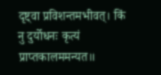दृष्ट्वा प्रविशन्तमभीवत्। किं नु दुर्योधनः कृत्यं प्राप्तकालममन्यत॥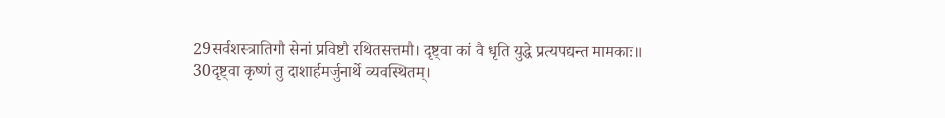29सर्वशस्त्रातिगौ सेनां प्रविष्टौ रथितसत्तमौ। दृष्ट्वा कां वै धृति युद्धे प्रत्यपद्यन्त मामकाः॥
30दृष्ट्वा कृष्णं तु दाशार्हमर्जुनार्थे व्यवस्थितम्।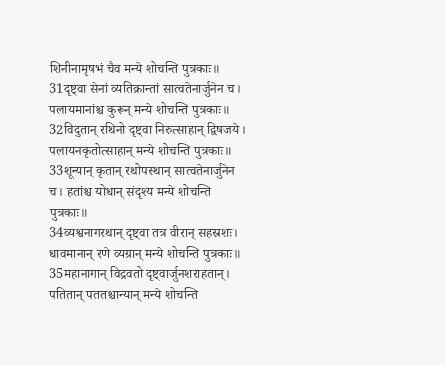शिनीनामृषभं चैव मन्ये शोचन्ति पुत्रकाः॥
31दृष्ट्वा सेनां व्यतिक्रान्तां सात्वतेनार्जुनेन च। पलायमानांश्च कुरून् मन्ये शोचन्ति पुत्रकाः॥
32विदुतान् रथिनो दृष्ट्वा निरुत्साहान् द्विषजये। पलायनकृतोत्साहान् मन्ये शोचन्ति पुत्रकाः॥
33शून्यान् कृतान् रथोपस्थान् सात्वतेनार्जुनेन च। हतांश्च योधान् संदृश्य मन्ये शोचन्ति पुत्रकाः॥
34व्यश्वनागरथान् दृष्ट्वा तत्र वीरान् सहस्रशः। धावमानान् रणे व्यग्रान् मन्ये शोचन्ति पुत्रकाः॥
35महानागान् विद्रवतो दृष्ट्वार्जुनशराहतान्। पतितान् पततश्चान्यान् मन्ये शोचन्ति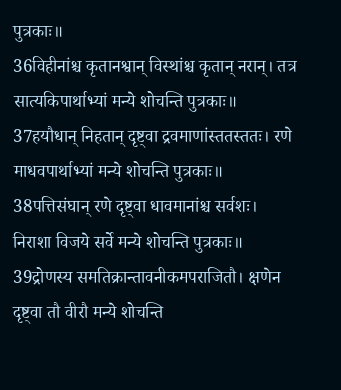पुत्रकाः॥
36विहीनांश्च कृतानश्वान् विस्थांश्च कृतान् नरान्। तत्र सात्यकिपार्थाभ्यां मन्ये शोचन्ति पुत्रकाः॥
37हयौधान् निहतान् दृष्ट्वा द्रवमाणांस्ततस्ततः। रणे माधवपार्थाभ्यां मन्ये शोचन्ति पुत्रकाः॥
38पत्तिसंघान् रणे दृष्ट्वा धावमानांश्च सर्वशः। निराशा विजये सर्वे मन्ये शोचन्ति पुत्रकाः॥
39द्रोणस्य समतिक्रान्तावनीकमपराजितौ। क्षणेन दृष्ट्वा तौ वीरौ मन्ये शोचन्ति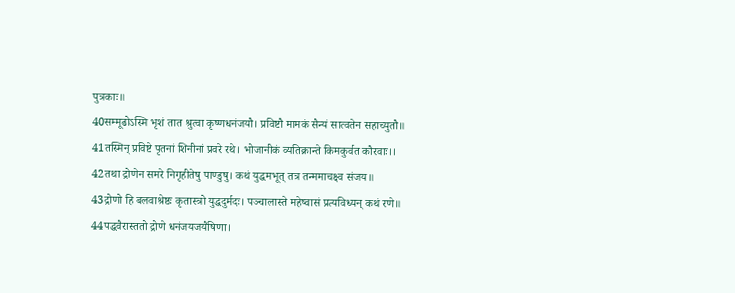पुत्रकाः॥
40सम्मूढोऽस्मि भृशं तात श्रुत्वा कृष्णधनंजयौ। प्रविष्टौ मामकं सैन्यं सात्वतेन सहाच्युतौ॥
41तस्मिन् प्रविष्टे पृतनां शिनीनां प्रवरे रथे। भोजानीकं व्यतिक्रान्ते किमकुर्वत कौरवाः।।
42तथा द्रोणेन समरे निगृहीतेषु पाण्डुषु। कथं युद्धमभूत् तत्र तन्ममाचक्ष्व संजय॥
43द्रोणो हि बलवाश्रेष्ठः कृतास्त्रो युद्धदुर्मदः। पञ्चालास्ते महेष्वासं प्रत्यविध्यन् कथं रणे॥
44पद्धवैरास्ततो द्रोणे धनंजयजयैषिणा।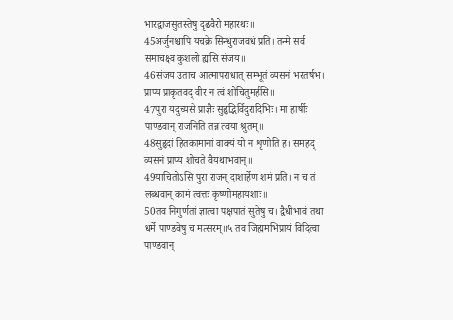भारद्वाजसुतस्तेषु दृढवैरो महारथः॥
45अर्जुनश्चापि यचक्रे सिन्धुराजवधं प्रति। तन्मे सर्व समाचक्ष्व कुशलो ह्यसि संजय॥
46संजय उताच आत्मापराधात् सम्भूतं व्यसनं भरतर्षभ। प्राप्य प्राकृतवद् वीर न त्वं शोचितुमर्हसि॥
47पुरा यदुच्यसे प्राज्ञैः सुहृद्भिर्विदुरादिभिः। मा हार्षीः पाण्डवान् राजनिति तन्न त्वया श्रुतम्॥
48सुहृदां हितकामानां वाक्यं यो न शृणोति ह। समहद् व्यसनं प्राप्य शोचते वैयथाभवान्॥
49याचितोऽसि पुरा राजन् दाशार्हेण शमं प्रति। न च तं लब्धवान् कामं त्वत्तः कृष्णोमहायशाः॥
50तव निगुर्णतां ज्ञात्वा पक्षपातं सुतेषु च। द्वैधीभावं तथा धर्मे पाण्डवेषु च मत्सरम्॥५ तव जिह्ममभिप्रायं विदित्वा पाण्डवान्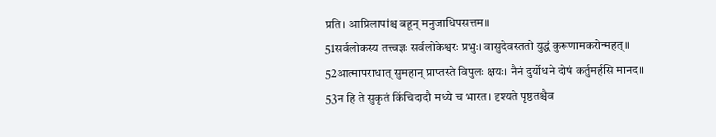प्रति। आप्रिलापांश्च बहून् मनुजाधिपसत्तम॥
51सर्वलोकस्य तत्त्वज्ञः सर्वलोकेश्वरः प्रभुः। वासुदेवस्ततो युद्धं कुरूणामकरोन्महत्॥
52आत्मापराधात् सुमहान् प्राप्तस्ते विपुलः क्षयः। नैनं दुर्योधने दोषं कर्तुमर्हसि मानद॥
53न हि ते सुकृतं किंचिदादौ मध्ये च भारत। दृश्यते पृष्ठतश्चैव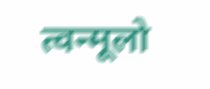त्वन्मूलो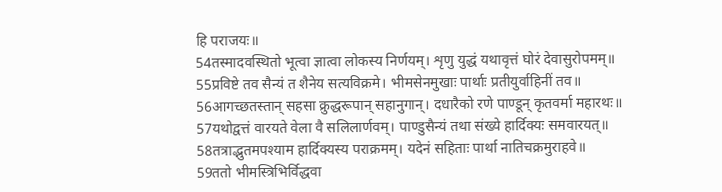हि पराजयः॥
54तस्मादवस्थितो भूत्वा ज्ञात्वा लोकस्य निर्णयम्। शृणु युद्धं यथावृत्तं घोरं देवासुरोपमम्॥
55प्रविष्टे तव सैन्यं त शैनेय सत्यविक्रमे। भीमसेनमुखाः पार्थाः प्रतीयुर्वाहिनीं तव॥
56आगच्छतस्तान् सहसा क्रुद्धरूपान् सहानुगान्। दधारैको रणे पाण्डून् कृतवर्मा महारथः॥
57यथोद्वत्तं वारयते वेला वै सलिलार्णवम्। पाण्डुसैन्यं तथा संख्ये हार्दिक्यः समवारयत्॥
58तत्राद्भुतमपश्याम हार्दिक्यस्य पराक्रमम्। यदेनं सहिताः पार्था नातिचक्रमुराहवे॥
59ततो भीमस्त्रिभिर्विद्धवा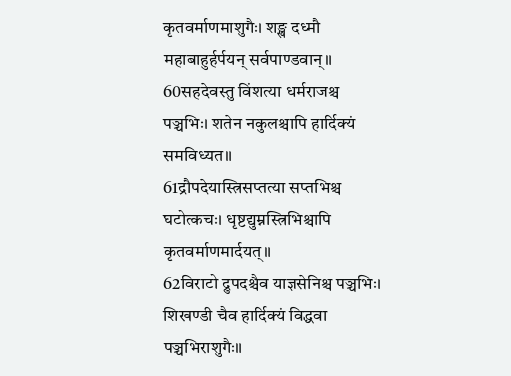कृतवर्माणमाशुगैः। शङ्ख दध्मौ महाबाहुर्हर्पयन् सर्वपाण्डवान्॥
60सहदेवस्तु विंशत्या धर्मराजश्च पञ्चभिः। शतेन नकुलश्चापि हार्दिक्यं समविध्यत॥
61द्रौपदेयास्त्रिसप्तत्या सप्तभिश्च घटोत्कचः। धृष्टद्युम्नस्त्रिभिश्चापि कृतवर्माणमार्दयत्॥
62विराटो द्रुपदश्चैव याज्ञसेनिश्च पञ्चभिः। शिखण्डी चैव हार्दिक्यं विद्धवा पञ्चभिराशुगैः॥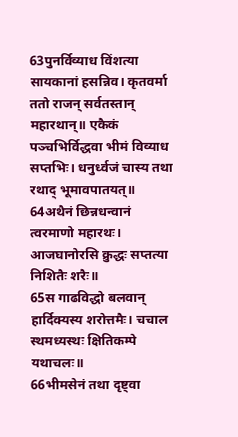63पुनर्विव्याध विंशत्या सायकानां हसन्निव। कृतवर्मा ततो राजन् सर्वतस्तान् महारथान्॥ एकैकं पञ्चभिर्विद्धवा भीमं विव्याध सप्तभिः। धनुर्ध्वजं चास्य तथा रथाद् भूमावपातयत्॥
64अथैनं छिन्नधन्वानं त्वरमाणो महारथः। आजघानोरसि क्रुद्धः सप्तत्या निशितैः शरैः॥
65स गाढविद्धो बलवान् हार्दिक्यस्य शरोत्तमैः। चचाल स्थमध्यस्थः क्षितिकम्पे यथाचलः॥
66भीमसेनं तथा दृष्ट्वा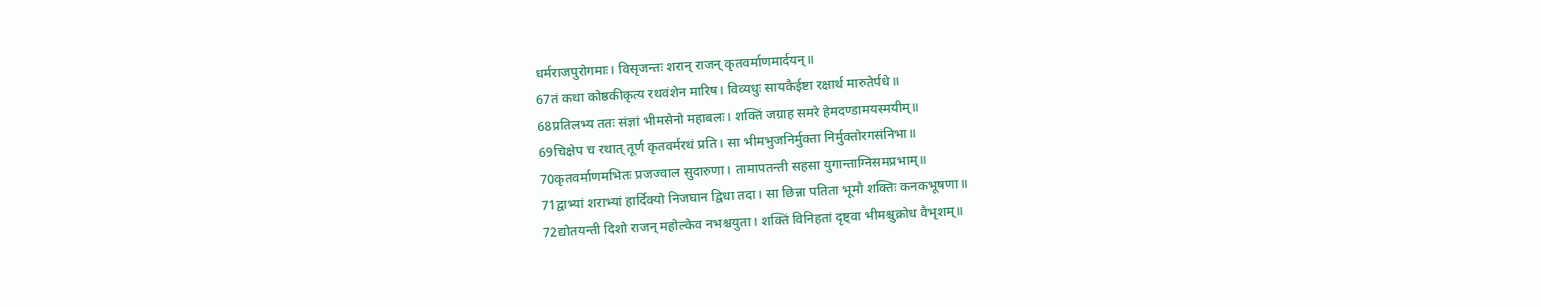धर्मराजपुरोगमाः। विसृजन्तः शरान् राजन् कृतवर्माणमार्दयन्॥
67तं कथा कोष्ठकीकृत्य रथवंशेन मारिष। विव्यधुः सायकैईष्टा रक्षार्थ मारुतेर्पधे॥
68प्रतिलभ्य ततः संज्ञां भीमसेनो महाबलः। शक्तिं जग्राह समरे हेमदण्डामयस्मयीम्॥
69चिक्षेप च रथात् तूर्ण कृतवर्मरथं प्रति। सा भीमभुजनिर्मुक्ता निर्मुक्तोरगसंनिभा॥
70कृतवर्माणमभितः प्रजज्वाल सुदारुणा। तामापतन्ती सहसा युगान्ताग्निसमप्रभाम्॥
71द्वाभ्यां शराभ्यां हार्दिक्यो निजघान द्विधा तदा। सा छिन्ना पतिता भूमौ शक्तिः कनकभूषणा॥
72द्योतयन्ती दिशो राजन् महोल्केव नभश्चयुता। शक्तिं विनिहतां दृष्ट्वा भीमश्चुक्रोध वैभृशम्॥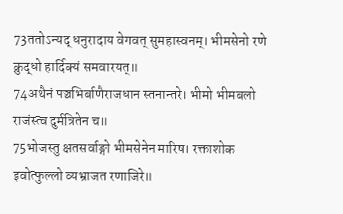73ततोऽन्यद् धनुरादाय वेगवत् सुमहास्वनम्। भीमसेनो रणे क्रुद्धो हार्दिक्यं समवारयत्॥
74अथैनं पञ्चभिर्बाणैराजधान स्तनान्तरे। भीमो भीमबलो राजंस्त्व दुर्मत्रितेन च॥
75भोजस्तु क्षतसर्वाङ्गो भीमसेनेन मारिष। रक्ताशोक इवोत्फुल्लो व्यभ्राजत रणाजिरे॥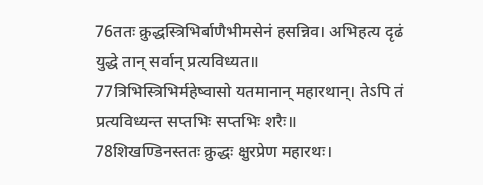76ततः क्रुद्धस्त्रिभिर्बाणैभीमसेनं हसन्निव। अभिहत्य दृढं युद्धे तान् सर्वान् प्रत्यविध्यत॥
77त्रिभिस्त्रिभिर्महेष्वासो यतमानान् महारथान्। तेऽपि तं प्रत्यविध्यन्त सप्तभिः सप्तभिः शरैः॥
78शिखण्डिनस्ततः क्रुद्धः क्षुरप्रेण महारथः।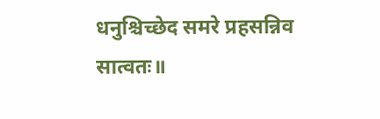धनुश्चिच्छेद समरे प्रहसन्निव सात्वतः॥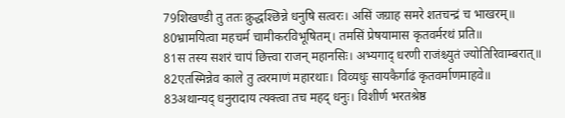79शिखण्डी तु ततः क्रुद्धश्छिन्ने धनुषि सत्वरः। असिं जग्राह समरे शतचन्द्रं च भाखरम्॥
80भ्रामयित्वा महचर्म चामीकरविभूषितम्। तमसिं प्रेषयामास कृतवर्मरथं प्रति॥
81स तस्य सशरं चापं छित्त्वा राजन् महानसिः। अभ्यगाद् धरणी राजंश्च्युतं ज्योतिरिवाम्बरात्॥
82एतस्मिन्नेव काले तु त्वरमाणं महारथाः। विव्यधुः सायकैर्गाढं कृतवर्माणमाहवे॥
83अथान्यद् धनुरादाय त्यक्त्वा तच महद् धनुः। विशीर्ण भरतश्रेष्ठ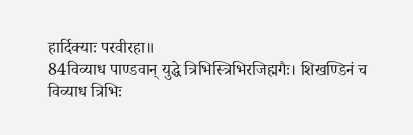हार्दिक्याः परवीरहा॥
84विव्याध पाण्डवान् युद्धे त्रिभिस्त्रिभिरजिह्मगैः। शिखण्डिनं च विव्याध त्रिभिः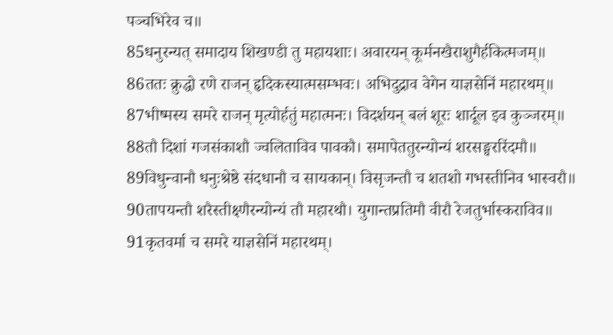पञ्चभिरेव च॥
85धनुरन्यत् समादाय शिखण्डी तु महायशाः। अवारयन् कूर्मनखैराशुगैर्हकित्मजम्॥
86ततः क्रुद्धो रणे राजन् हृदिकस्यात्मसम्भवः। अभिदुद्राव वेगेन याज्ञसेनिं महारथम्॥
87भीष्मस्य समरे राजन् मृत्योर्हतुं महात्मनः। विदर्शयन् बलं शूरः शार्दूल इव कुञ्जरम्॥
88तौ दिशां गजसंकाशौ ज्वलिताविव पावकौ। समापेततुरन्योन्यं शरसङ्घररिंदमौ॥
89विधुन्वानौ धनुःश्रेष्ठे संदधानौ च सायकान्। विसृजन्तौ च शतशो गभस्तीनिव भास्वरौ॥
90तापयन्तौ शरैस्तीक्ष्णैरन्योन्यं तौ महारथौ। युगान्तप्रतिमौ वीरौ रेजतुर्भास्कराविव॥
91कृतवर्मा च समरे याज्ञसेनिं महारथम्।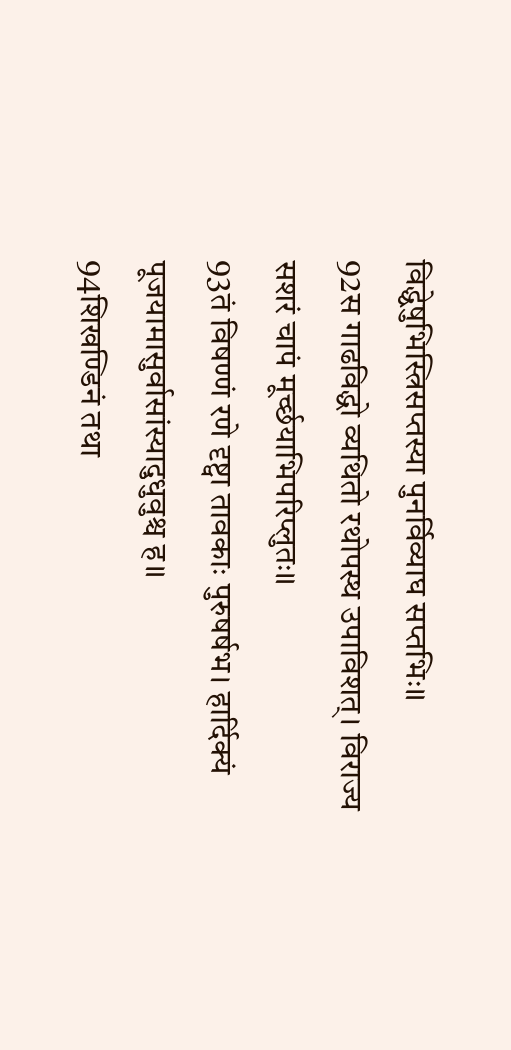विद्ध्वेषुभिस्त्रिसप्तस्या पुनर्विव्याघ सप्तभिः॥
92स गाढविद्धो व्यथितो रथोपस्थ उपाविशत्। विराज्य सशरं चापं मूर्च्छयाभिपरिप्लुतः॥
93तं विषण्णं रणे दृष्ट्वा तावकाः पुरुषर्षभ। हार्दिक्यं पूजयामासुर्वासांस्यादुधुवुश्च ह॥
94शिखण्डिनं तथा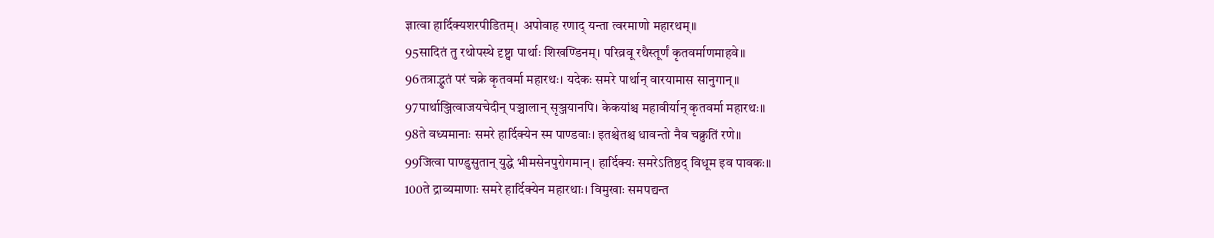ज्ञात्वा हार्दिक्यशरपीडितम्। अपोवाह रणाद् यन्ता त्वरमाणो महारथम्॥
95सादितं तु रथोपस्थे दृष्ट्वा पार्थाः शिखण्डिनम्। परिव्रवू रथैस्तूर्णं कृतवर्माणमाहवे॥
96तत्राद्भुतं परं चक्रे कृतवर्मा महारथः। यदेकः समरे पार्थान् वारयामास सानुगान्॥
97पार्थाञ्जित्वाजयचेदीन् पञ्चालान् सृञ्जयानपि। केकयांश्च महावीर्यान् कृतवर्मा महारथः॥
98ते वध्यमानाः समरे हार्दिक्येन स्म पाण्डवाः। इतश्चेतश्च धावन्तो नैव चक्रुतिं रणे॥
99जित्वा पाण्डुसुतान् युद्धे भीमसेनपुरोगमान्। हार्दिक्यः समरेऽतिष्ठद् विधूम इव पावकः॥
100ते द्राव्यमाणाः समरे हार्दिक्येन महारथाः। विमुखाः समपद्यन्त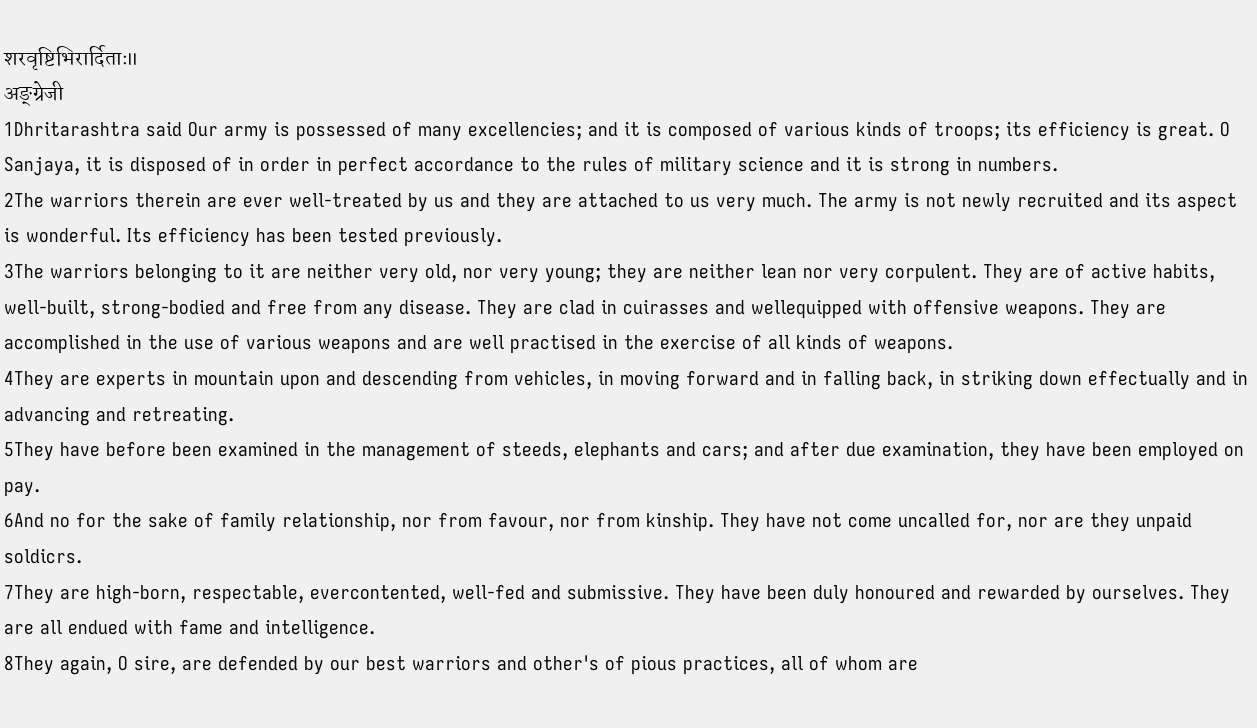शरवृष्टिभिरार्दिताः॥
अङ्ग्रेजी
1Dhritarashtra said Our army is possessed of many excellencies; and it is composed of various kinds of troops; its efficiency is great. O Sanjaya, it is disposed of in order in perfect accordance to the rules of military science and it is strong in numbers.
2The warriors therein are ever well-treated by us and they are attached to us very much. The army is not newly recruited and its aspect is wonderful. Its efficiency has been tested previously.
3The warriors belonging to it are neither very old, nor very young; they are neither lean nor very corpulent. They are of active habits, well-built, strong-bodied and free from any disease. They are clad in cuirasses and wellequipped with offensive weapons. They are accomplished in the use of various weapons and are well practised in the exercise of all kinds of weapons.
4They are experts in mountain upon and descending from vehicles, in moving forward and in falling back, in striking down effectually and in advancing and retreating.
5They have before been examined in the management of steeds, elephants and cars; and after due examination, they have been employed on pay.
6And no for the sake of family relationship, nor from favour, nor from kinship. They have not come uncalled for, nor are they unpaid soldicrs.
7They are high-born, respectable, evercontented, well-fed and submissive. They have been duly honoured and rewarded by ourselves. They are all endued with fame and intelligence.
8They again, O sire, are defended by our best warriors and other's of pious practices, all of whom are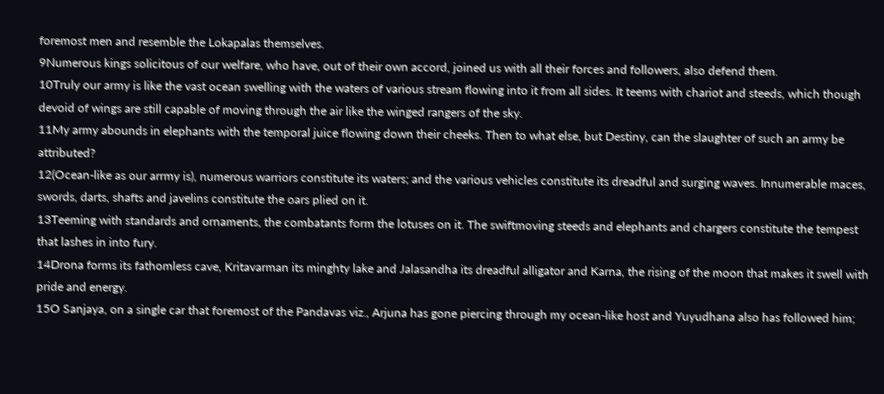foremost men and resemble the Lokapalas themselves.
9Numerous kings solicitous of our welfare, who have, out of their own accord, joined us with all their forces and followers, also defend them.
10Truly our army is like the vast ocean swelling with the waters of various stream flowing into it from all sides. It teems with chariot and steeds, which though devoid of wings are still capable of moving through the air like the winged rangers of the sky.
11My army abounds in elephants with the temporal juice flowing down their cheeks. Then to what else, but Destiny, can the slaughter of such an army be attributed?
12(Ocean-like as our arrmy is), numerous warriors constitute its waters; and the various vehicles constitute its dreadful and surging waves. Innumerable maces, swords, darts, shafts and javelins constitute the oars plied on it.
13Teeming with standards and ornaments, the combatants form the lotuses on it. The swiftmoving steeds and elephants and chargers constitute the tempest that lashes in into fury.
14Drona forms its fathomless cave, Kritavarman its minghty lake and Jalasandha its dreadful alligator and Karna, the rising of the moon that makes it swell with pride and energy.
15O Sanjaya, on a single car that foremost of the Pandavas viz., Arjuna has gone piercing through my ocean-like host and Yuyudhana also has followed him;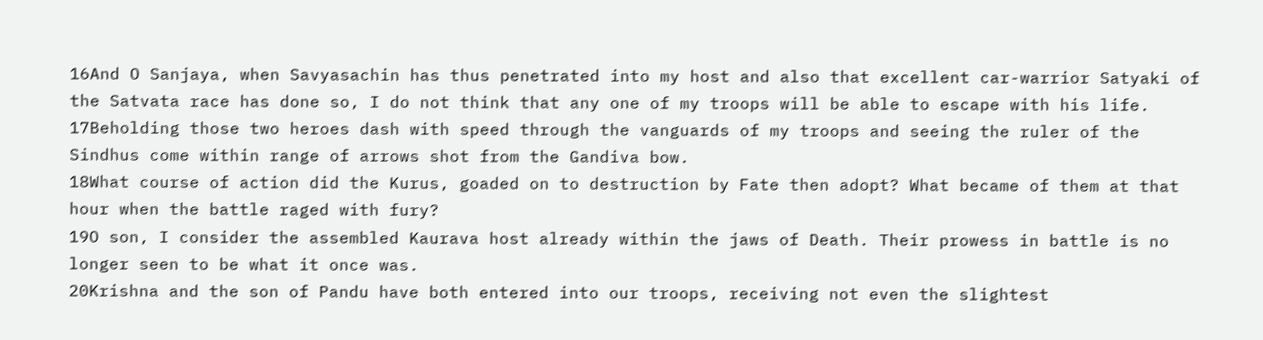16And O Sanjaya, when Savyasachin has thus penetrated into my host and also that excellent car-warrior Satyaki of the Satvata race has done so, I do not think that any one of my troops will be able to escape with his life.
17Beholding those two heroes dash with speed through the vanguards of my troops and seeing the ruler of the Sindhus come within range of arrows shot from the Gandiva bow.
18What course of action did the Kurus, goaded on to destruction by Fate then adopt? What became of them at that hour when the battle raged with fury?
19O son, I consider the assembled Kaurava host already within the jaws of Death. Their prowess in battle is no longer seen to be what it once was.
20Krishna and the son of Pandu have both entered into our troops, receiving not even the slightest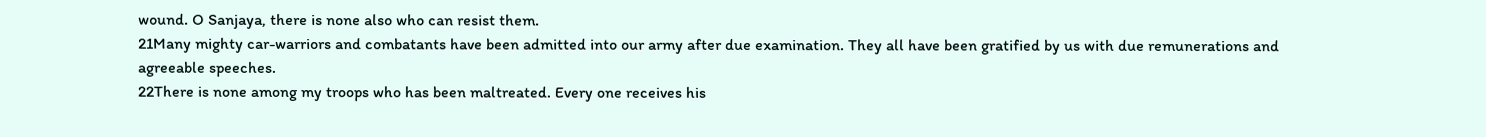wound. O Sanjaya, there is none also who can resist them.
21Many mighty car-warriors and combatants have been admitted into our army after due examination. They all have been gratified by us with due remunerations and agreeable speeches.
22There is none among my troops who has been maltreated. Every one receives his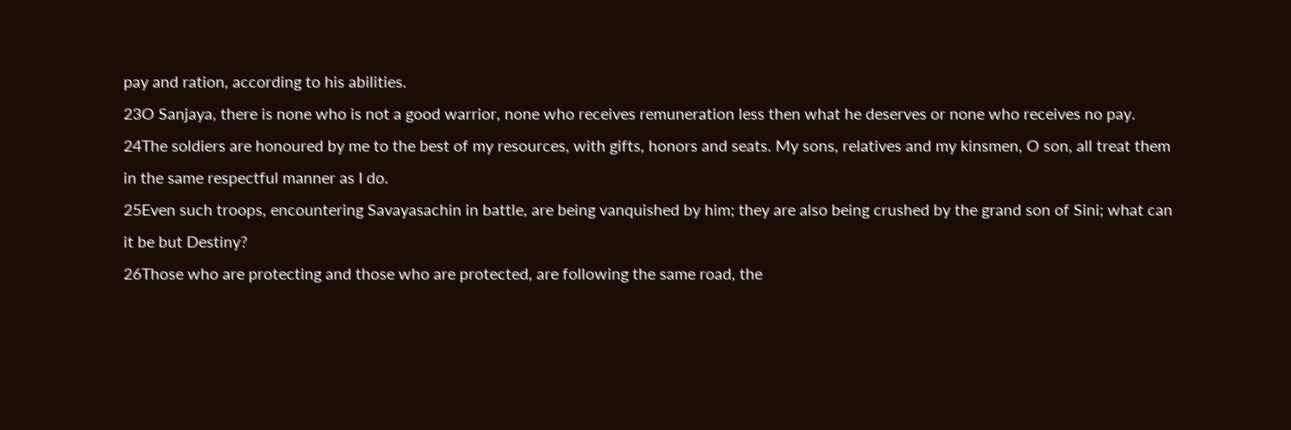pay and ration, according to his abilities.
23O Sanjaya, there is none who is not a good warrior, none who receives remuneration less then what he deserves or none who receives no pay.
24The soldiers are honoured by me to the best of my resources, with gifts, honors and seats. My sons, relatives and my kinsmen, O son, all treat them in the same respectful manner as I do.
25Even such troops, encountering Savayasachin in battle, are being vanquished by him; they are also being crushed by the grand son of Sini; what can it be but Destiny?
26Those who are protecting and those who are protected, are following the same road, the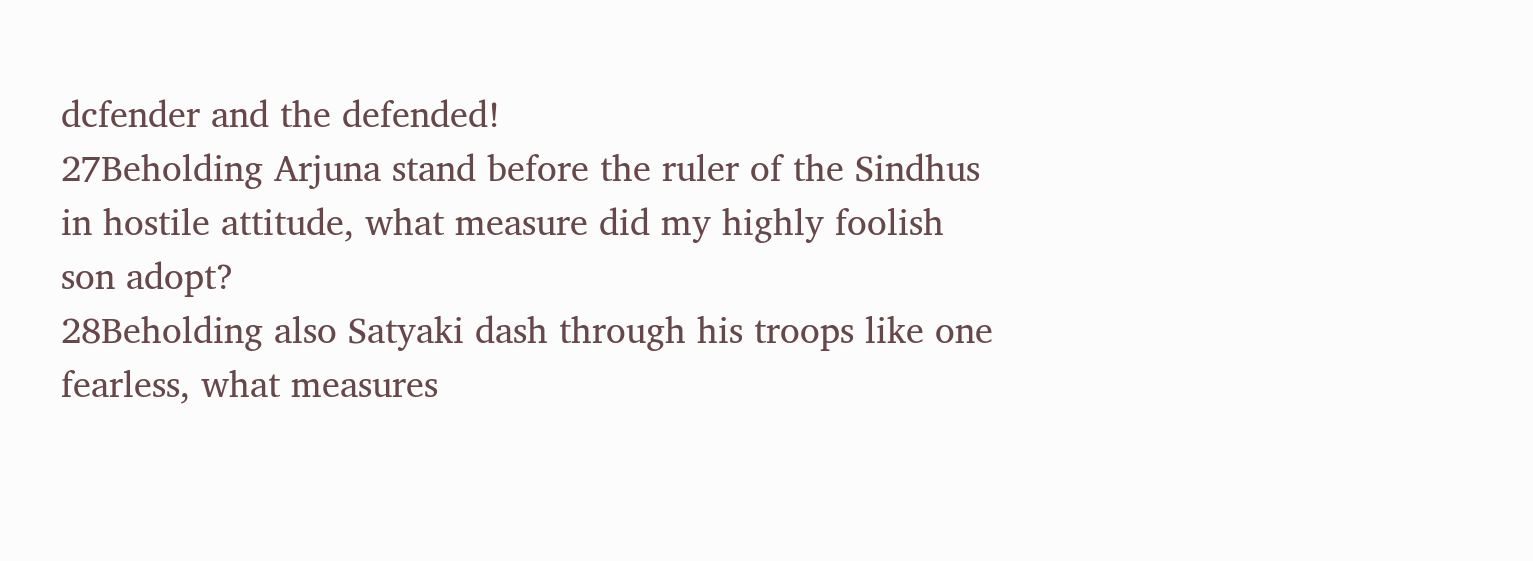dcfender and the defended!
27Beholding Arjuna stand before the ruler of the Sindhus in hostile attitude, what measure did my highly foolish son adopt?
28Beholding also Satyaki dash through his troops like one fearless, what measures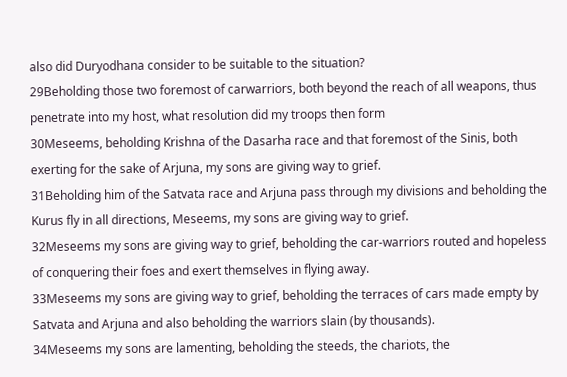also did Duryodhana consider to be suitable to the situation?
29Beholding those two foremost of carwarriors, both beyond the reach of all weapons, thus penetrate into my host, what resolution did my troops then form
30Meseems, beholding Krishna of the Dasarha race and that foremost of the Sinis, both exerting for the sake of Arjuna, my sons are giving way to grief.
31Beholding him of the Satvata race and Arjuna pass through my divisions and beholding the Kurus fly in all directions, Meseems, my sons are giving way to grief.
32Meseems my sons are giving way to grief, beholding the car-warriors routed and hopeless of conquering their foes and exert themselves in flying away.
33Meseems my sons are giving way to grief, beholding the terraces of cars made empty by Satvata and Arjuna and also beholding the warriors slain (by thousands).
34Meseems my sons are lamenting, beholding the steeds, the chariots, the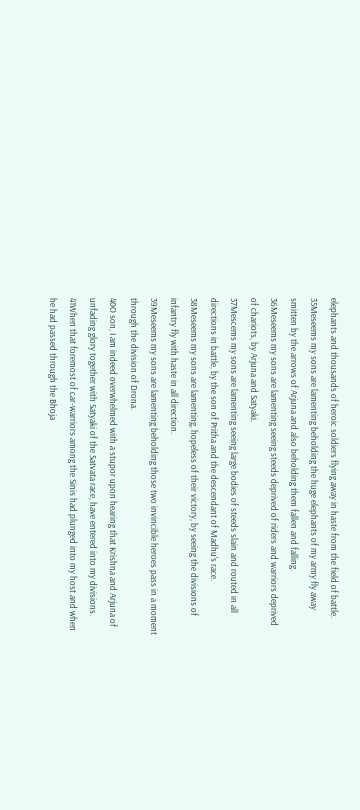elephants and thousands of heroic soldiers flying away in haste from the field of battle.
35Meseems my sons are lamenting beholding the huge elephants of my army fly away smitten by the arrows of Arjuna and also beholding them fallen and falling.
36Meseems my sons are lamenting seeing steeds deprived of riders and warriors deprived of chariots, by Arjuna and Satyaki.
37Mescems my sons are lamenting seeing large bodies of steeds slain and routed in all directions in battle, by the son of Pritha and the descendant of Madhu's race.
38Meseems my sons are lamenting, hopeless of their victory, by seeing the divisions of infantry fly with haste in all direction.
39Meseems my sons are lamenting beholding those two invincible heroes pass in a moment through the division of Drona.
40O son, I am indeed overwhelmed with a stupor upon hearing that Krishna and Arjuna of unfading glory together with Satyaki of the Satvata race, have entered into my divisions.
41When that foremost of car-warriors among the Sinis had plunged into my host and when he had passed through the Bhoja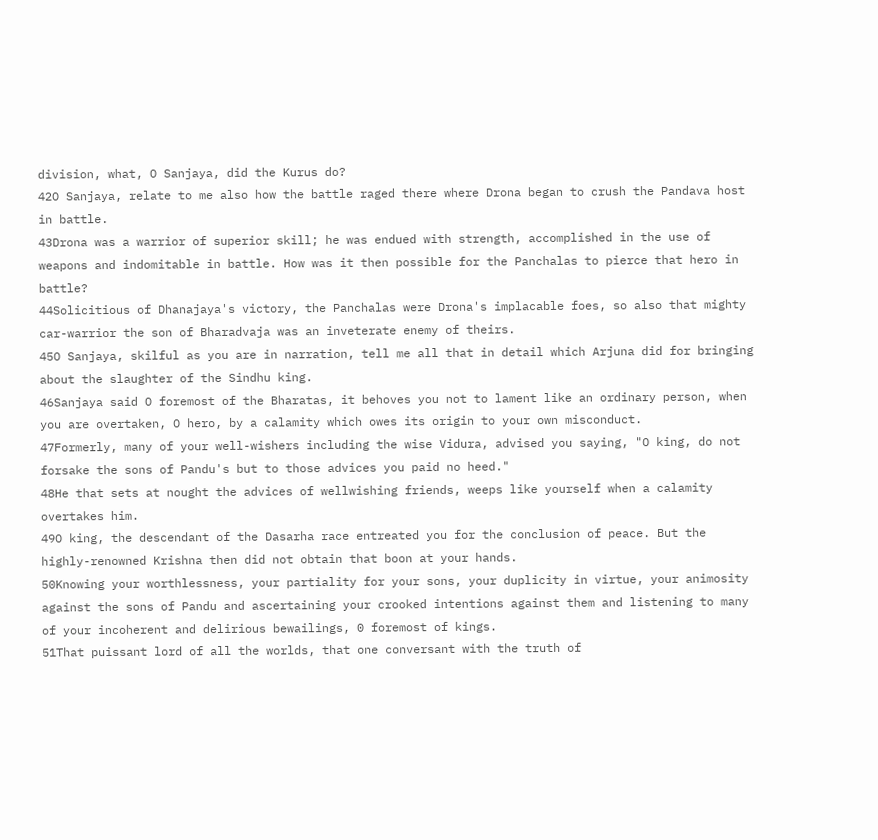division, what, O Sanjaya, did the Kurus do?
42O Sanjaya, relate to me also how the battle raged there where Drona began to crush the Pandava host in battle.
43Drona was a warrior of superior skill; he was endued with strength, accomplished in the use of weapons and indomitable in battle. How was it then possible for the Panchalas to pierce that hero in battle?
44Solicitious of Dhanajaya's victory, the Panchalas were Drona's implacable foes, so also that mighty car-warrior the son of Bharadvaja was an inveterate enemy of theirs.
45O Sanjaya, skilful as you are in narration, tell me all that in detail which Arjuna did for bringing about the slaughter of the Sindhu king.
46Sanjaya said O foremost of the Bharatas, it behoves you not to lament like an ordinary person, when you are overtaken, O hero, by a calamity which owes its origin to your own misconduct.
47Formerly, many of your well-wishers including the wise Vidura, advised you saying, "O king, do not forsake the sons of Pandu's but to those advices you paid no heed."
48He that sets at nought the advices of wellwishing friends, weeps like yourself when a calamity overtakes him.
49O king, the descendant of the Dasarha race entreated you for the conclusion of peace. But the highly-renowned Krishna then did not obtain that boon at your hands.
50Knowing your worthlessness, your partiality for your sons, your duplicity in virtue, your animosity against the sons of Pandu and ascertaining your crooked intentions against them and listening to many of your incoherent and delirious bewailings, 0 foremost of kings.
51That puissant lord of all the worlds, that one conversant with the truth of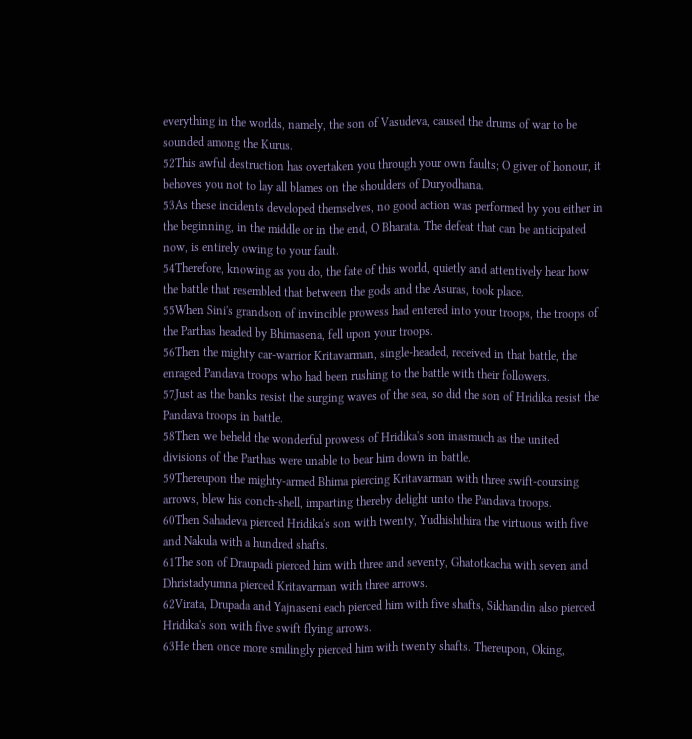everything in the worlds, namely, the son of Vasudeva, caused the drums of war to be sounded among the Kurus.
52This awful destruction has overtaken you through your own faults; O giver of honour, it behoves you not to lay all blames on the shoulders of Duryodhana.
53As these incidents developed themselves, no good action was performed by you either in the beginning, in the middle or in the end, O Bharata. The defeat that can be anticipated now, is entirely owing to your fault.
54Therefore, knowing as you do, the fate of this world, quietly and attentively hear how the battle that resembled that between the gods and the Asuras, took place.
55When Sini's grandson of invincible prowess had entered into your troops, the troops of the Parthas headed by Bhimasena, fell upon your troops.
56Then the mighty car-warrior Kritavarman, single-headed, received in that battle, the enraged Pandava troops who had been rushing to the battle with their followers.
57Just as the banks resist the surging waves of the sea, so did the son of Hridika resist the Pandava troops in battle.
58Then we beheld the wonderful prowess of Hridika's son inasmuch as the united divisions of the Parthas were unable to bear him down in battle.
59Thereupon the mighty-armed Bhima piercing Kritavarman with three swift-coursing arrows, blew his conch-shell, imparting thereby delight unto the Pandava troops.
60Then Sahadeva pierced Hridika's son with twenty, Yudhishthira the virtuous with five and Nakula with a hundred shafts.
61The son of Draupadi pierced him with three and seventy, Ghatotkacha with seven and Dhristadyumna pierced Kritavarman with three arrows.
62Virata, Drupada and Yajnaseni each pierced him with five shafts, Sikhandin also pierced Hridika's son with five swift flying arrows.
63He then once more smilingly pierced him with twenty shafts. Thereupon, Oking,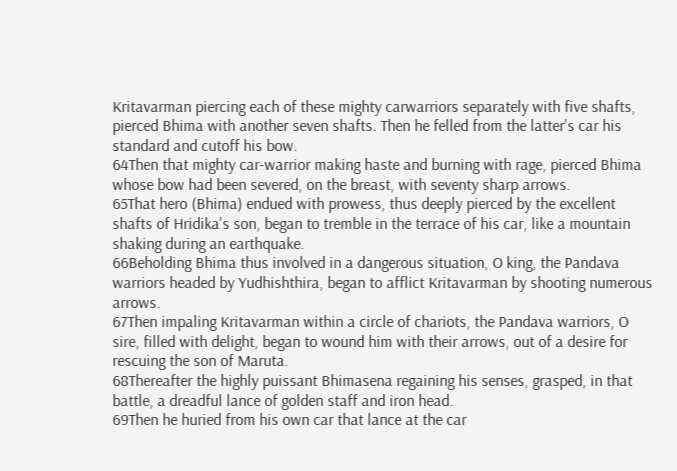Kritavarman piercing each of these mighty carwarriors separately with five shafts, pierced Bhima with another seven shafts. Then he felled from the latter's car his standard and cutoff his bow.
64Then that mighty car-warrior making haste and burning with rage, pierced Bhima whose bow had been severed, on the breast, with seventy sharp arrows.
65That hero (Bhima) endued with prowess, thus deeply pierced by the excellent shafts of Hridika's son, began to tremble in the terrace of his car, like a mountain shaking during an earthquake.
66Beholding Bhima thus involved in a dangerous situation, O king, the Pandava warriors headed by Yudhishthira, began to afflict Kritavarman by shooting numerous arrows.
67Then impaling Kritavarman within a circle of chariots, the Pandava warriors, O sire, filled with delight, began to wound him with their arrows, out of a desire for rescuing the son of Maruta.
68Thereafter the highly puissant Bhimasena regaining his senses, grasped, in that battle, a dreadful lance of golden staff and iron head.
69Then he huried from his own car that lance at the car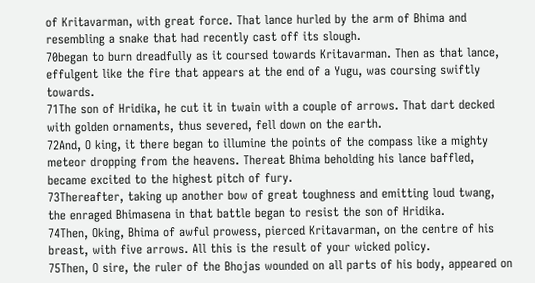of Kritavarman, with great force. That lance hurled by the arm of Bhima and resembling a snake that had recently cast off its slough.
70began to burn dreadfully as it coursed towards Kritavarman. Then as that lance, effulgent like the fire that appears at the end of a Yugu, was coursing swiftly towards.
71The son of Hridika, he cut it in twain with a couple of arrows. That dart decked with golden ornaments, thus severed, fell down on the earth.
72And, O king, it there began to illumine the points of the compass like a mighty meteor dropping from the heavens. Thereat Bhima beholding his lance baffled, became excited to the highest pitch of fury.
73Thereafter, taking up another bow of great toughness and emitting loud twang, the enraged Bhimasena in that battle began to resist the son of Hridika.
74Then, Oking, Bhima of awful prowess, pierced Kritavarman, on the centre of his breast, with five arrows. All this is the result of your wicked policy.
75Then, O sire, the ruler of the Bhojas wounded on all parts of his body, appeared on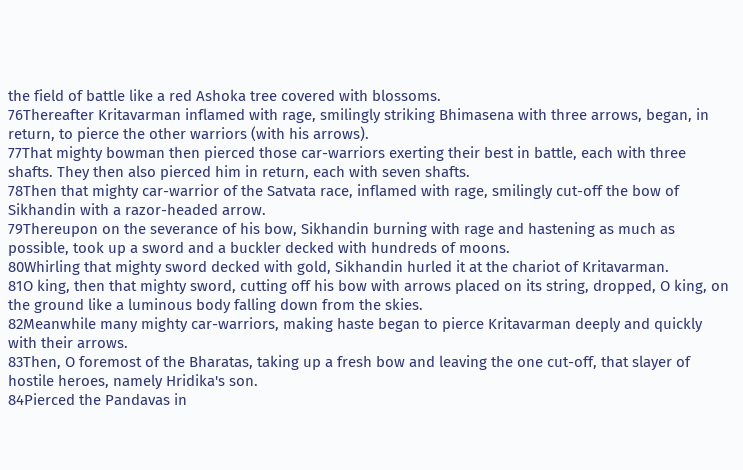the field of battle like a red Ashoka tree covered with blossoms.
76Thereafter Kritavarman inflamed with rage, smilingly striking Bhimasena with three arrows, began, in return, to pierce the other warriors (with his arrows).
77That mighty bowman then pierced those car-warriors exerting their best in battle, each with three shafts. They then also pierced him in return, each with seven shafts.
78Then that mighty car-warrior of the Satvata race, inflamed with rage, smilingly cut-off the bow of Sikhandin with a razor-headed arrow.
79Thereupon on the severance of his bow, Sikhandin burning with rage and hastening as much as possible, took up a sword and a buckler decked with hundreds of moons.
80Whirling that mighty sword decked with gold, Sikhandin hurled it at the chariot of Kritavarman.
81O king, then that mighty sword, cutting off his bow with arrows placed on its string, dropped, O king, on the ground like a luminous body falling down from the skies.
82Meanwhile many mighty car-warriors, making haste began to pierce Kritavarman deeply and quickly with their arrows.
83Then, O foremost of the Bharatas, taking up a fresh bow and leaving the one cut-off, that slayer of hostile heroes, namely Hridika's son.
84Pierced the Pandavas in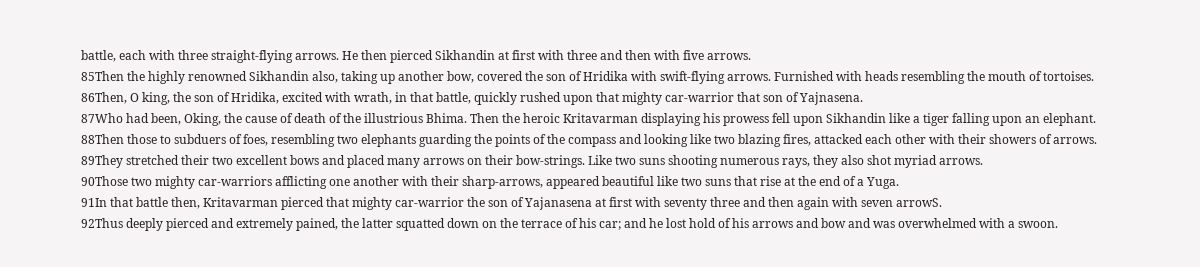battle, each with three straight-flying arrows. He then pierced Sikhandin at first with three and then with five arrows.
85Then the highly renowned Sikhandin also, taking up another bow, covered the son of Hridika with swift-flying arrows. Furnished with heads resembling the mouth of tortoises.
86Then, O king, the son of Hridika, excited with wrath, in that battle, quickly rushed upon that mighty car-warrior that son of Yajnasena.
87Who had been, Oking, the cause of death of the illustrious Bhima. Then the heroic Kritavarman displaying his prowess fell upon Sikhandin like a tiger falling upon an elephant.
88Then those to subduers of foes, resembling two elephants guarding the points of the compass and looking like two blazing fires, attacked each other with their showers of arrows.
89They stretched their two excellent bows and placed many arrows on their bow-strings. Like two suns shooting numerous rays, they also shot myriad arrows.
90Those two mighty car-warriors afflicting one another with their sharp-arrows, appeared beautiful like two suns that rise at the end of a Yuga.
91In that battle then, Kritavarman pierced that mighty car-warrior the son of Yajanasena at first with seventy three and then again with seven arrowS.
92Thus deeply pierced and extremely pained, the latter squatted down on the terrace of his car; and he lost hold of his arrows and bow and was overwhelmed with a swoon.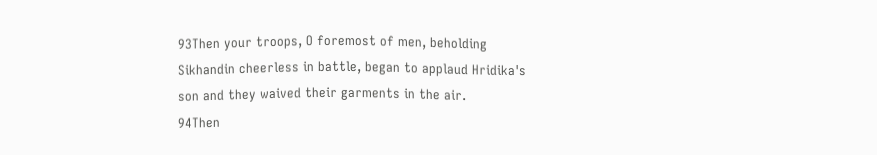93Then your troops, O foremost of men, beholding Sikhandin cheerless in battle, began to applaud Hridika's son and they waived their garments in the air.
94Then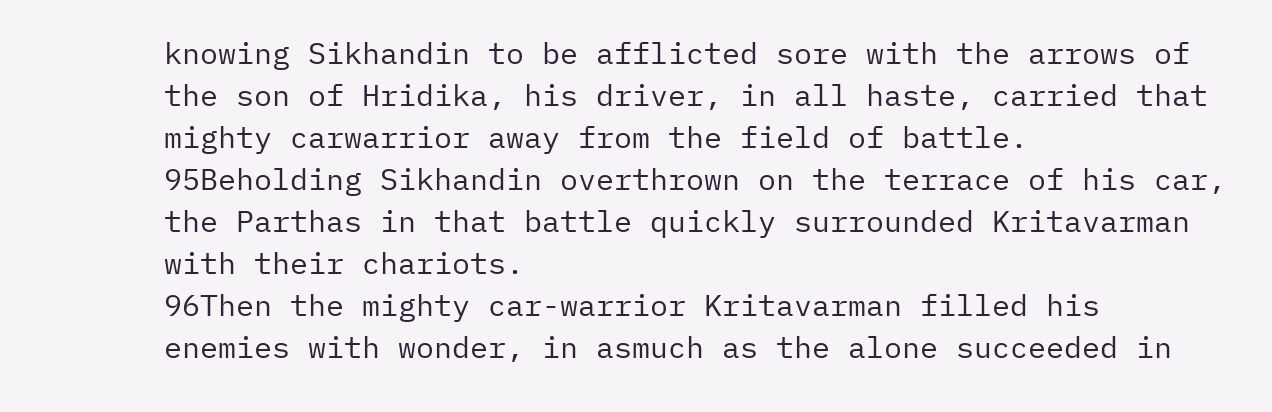knowing Sikhandin to be afflicted sore with the arrows of the son of Hridika, his driver, in all haste, carried that mighty carwarrior away from the field of battle.
95Beholding Sikhandin overthrown on the terrace of his car, the Parthas in that battle quickly surrounded Kritavarman with their chariots.
96Then the mighty car-warrior Kritavarman filled his enemies with wonder, in asmuch as the alone succeeded in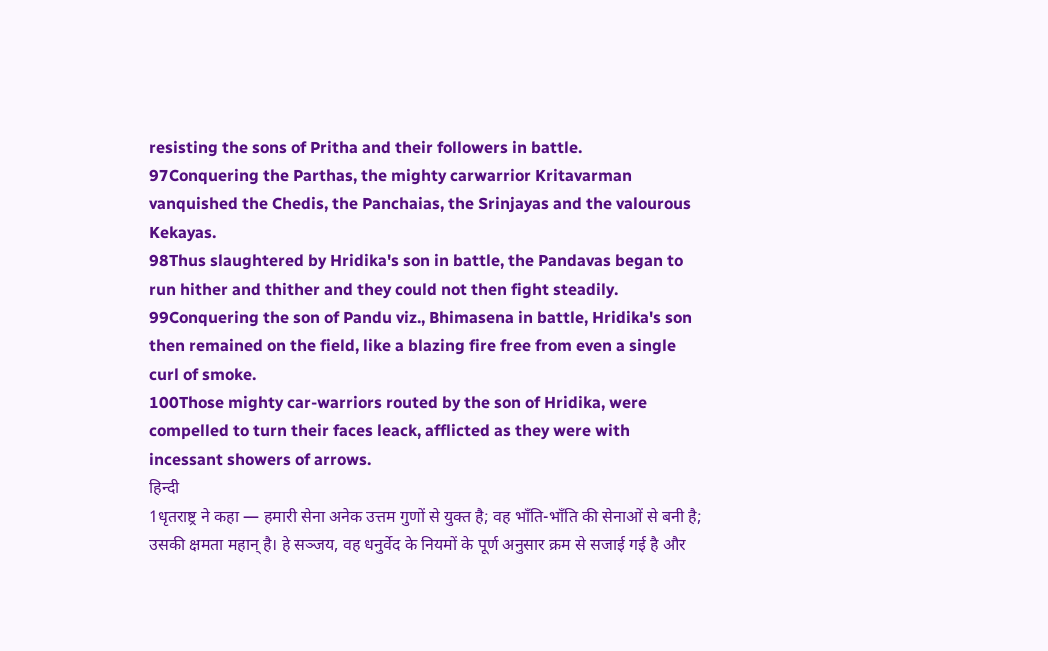resisting the sons of Pritha and their followers in battle.
97Conquering the Parthas, the mighty carwarrior Kritavarman vanquished the Chedis, the Panchaias, the Srinjayas and the valourous Kekayas.
98Thus slaughtered by Hridika's son in battle, the Pandavas began to run hither and thither and they could not then fight steadily.
99Conquering the son of Pandu viz., Bhimasena in battle, Hridika's son then remained on the field, like a blazing fire free from even a single curl of smoke.
100Those mighty car-warriors routed by the son of Hridika, were compelled to turn their faces leack, afflicted as they were with incessant showers of arrows.
हिन्दी
1धृतराष्ट्र ने कहा — हमारी सेना अनेक उत्तम गुणों से युक्त है; वह भाँति-भाँति की सेनाओं से बनी है; उसकी क्षमता महान् है। हे सञ्जय, वह धनुर्वेद के नियमों के पूर्ण अनुसार क्रम से सजाई गई है और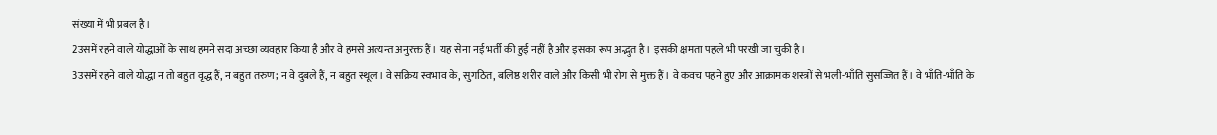संख्या में भी प्रबल है।
2उसमें रहने वाले योद्धाओं के साथ हमने सदा अच्छा व्यवहार किया है और वे हमसे अत्यन्त अनुरक्त हैं। यह सेना नई भर्ती की हुई नहीं है और इसका रूप अद्भुत है। इसकी क्षमता पहले भी परखी जा चुकी है।
3उसमें रहने वाले योद्धा न तो बहुत वृद्ध हैं, न बहुत तरुण; न वे दुबले हैं, न बहुत स्थूल। वे सक्रिय स्वभाव के, सुगठित, बलिष्ठ शरीर वाले और किसी भी रोग से मुक्त हैं। वे कवच पहने हुए और आक्रामक शस्त्रों से भली-भाँति सुसज्जित हैं। वे भाँति-भाँति के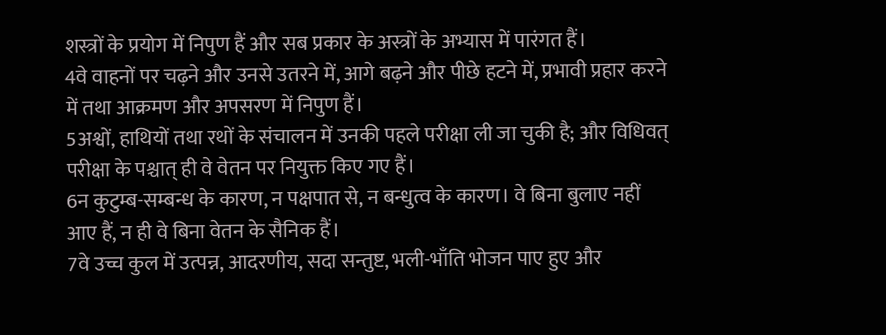शस्त्रों के प्रयोग में निपुण हैं और सब प्रकार के अस्त्रों के अभ्यास में पारंगत हैं।
4वे वाहनों पर चढ़ने और उनसे उतरने में, आगे बढ़ने और पीछे हटने में, प्रभावी प्रहार करने में तथा आक्रमण और अपसरण में निपुण हैं।
5अश्वों, हाथियों तथा रथों के संचालन में उनकी पहले परीक्षा ली जा चुकी है; और विधिवत् परीक्षा के पश्चात् ही वे वेतन पर नियुक्त किए गए हैं।
6न कुटुम्ब-सम्बन्ध के कारण, न पक्षपात से, न बन्धुत्व के कारण। वे बिना बुलाए नहीं आए हैं, न ही वे बिना वेतन के सैनिक हैं।
7वे उच्च कुल में उत्पन्न, आदरणीय, सदा सन्तुष्ट, भली-भाँति भोजन पाए हुए और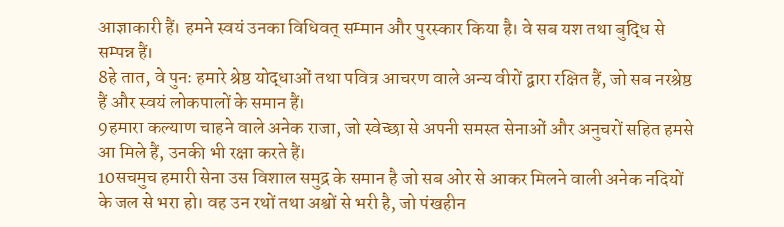आज्ञाकारी हैं। हमने स्वयं उनका विधिवत् सम्मान और पुरस्कार किया है। वे सब यश तथा बुद्धि से सम्पन्न हैं।
8हे तात, वे पुनः हमारे श्रेष्ठ योद्धाओं तथा पवित्र आचरण वाले अन्य वीरों द्वारा रक्षित हैं, जो सब नरश्रेष्ठ हैं और स्वयं लोकपालों के समान हैं।
9हमारा कल्याण चाहने वाले अनेक राजा, जो स्वेच्छा से अपनी समस्त सेनाओं और अनुचरों सहित हमसे आ मिले हैं, उनकी भी रक्षा करते हैं।
10सचमुच हमारी सेना उस विशाल समुद्र के समान है जो सब ओर से आकर मिलने वाली अनेक नदियों के जल से भरा हो। वह उन रथों तथा अश्वों से भरी है, जो पंखहीन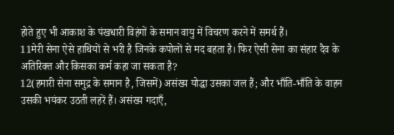होते हुए भी आकाश के पंखधारी विहंगों के समान वायु में विचरण करने में समर्थ हैं।
11मेरी सेना ऐसे हाथियों से भरी है जिनके कपोलों से मद बहता है। फिर ऐसी सेना का संहार दैव के अतिरिक्त और किसका कर्म कहा जा सकता है?
12(हमारी सेना समुद्र के समान है, जिसमें) असंख्य योद्धा उसका जल हैं; और भाँति-भाँति के वाहन उसकी भयंकर उठती लहरें हैं। असंख्य गदाएँ,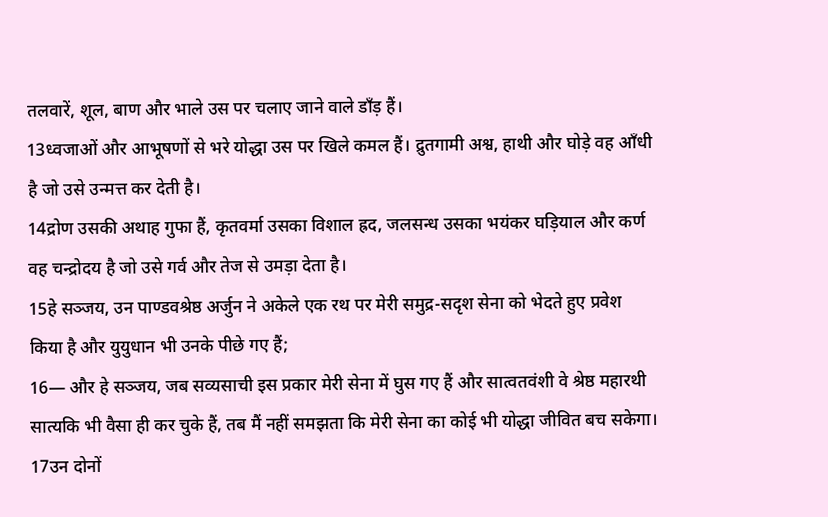तलवारें, शूल, बाण और भाले उस पर चलाए जाने वाले डाँड़ हैं।
13ध्वजाओं और आभूषणों से भरे योद्धा उस पर खिले कमल हैं। द्रुतगामी अश्व, हाथी और घोड़े वह आँधी है जो उसे उन्मत्त कर देती है।
14द्रोण उसकी अथाह गुफा हैं, कृतवर्मा उसका विशाल ह्रद, जलसन्ध उसका भयंकर घड़ियाल और कर्ण वह चन्द्रोदय है जो उसे गर्व और तेज से उमड़ा देता है।
15हे सञ्जय, उन पाण्डवश्रेष्ठ अर्जुन ने अकेले एक रथ पर मेरी समुद्र-सदृश सेना को भेदते हुए प्रवेश किया है और युयुधान भी उनके पीछे गए हैं;
16— और हे सञ्जय, जब सव्यसाची इस प्रकार मेरी सेना में घुस गए हैं और सात्वतवंशी वे श्रेष्ठ महारथी सात्यकि भी वैसा ही कर चुके हैं, तब मैं नहीं समझता कि मेरी सेना का कोई भी योद्धा जीवित बच सकेगा।
17उन दोनों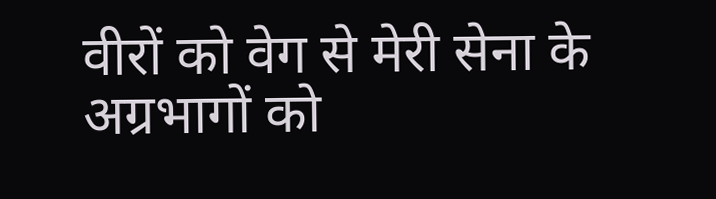वीरों को वेग से मेरी सेना के अग्रभागों को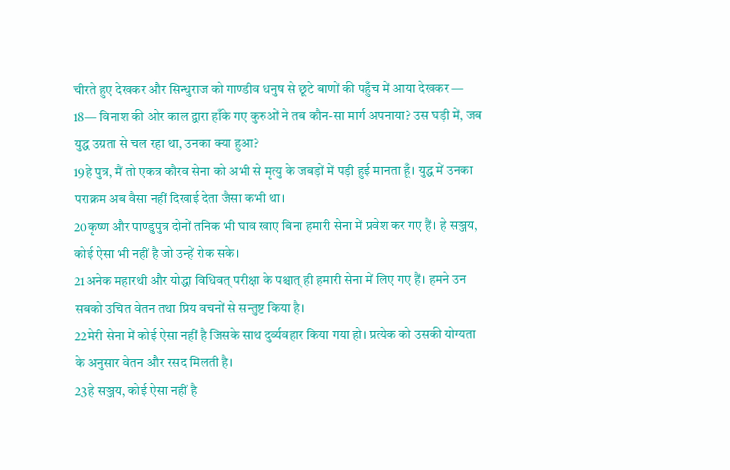चीरते हुए देखकर और सिन्धुराज को गाण्डीव धनुष से छूटे बाणों की पहुँच में आया देखकर —
18— विनाश की ओर काल द्वारा हाँके गए कुरुओं ने तब कौन-सा मार्ग अपनाया? उस घड़ी में, जब युद्ध उग्रता से चल रहा था, उनका क्या हुआ?
19हे पुत्र, मैं तो एकत्र कौरव सेना को अभी से मृत्यु के जबड़ों में पड़ी हुई मानता हूँ। युद्ध में उनका पराक्रम अब वैसा नहीं दिखाई देता जैसा कभी था।
20कृष्ण और पाण्डुपुत्र दोनों तनिक भी घाव खाए बिना हमारी सेना में प्रवेश कर गए हैं। हे सञ्जय, कोई ऐसा भी नहीं है जो उन्हें रोक सके।
21अनेक महारथी और योद्धा विधिवत् परीक्षा के पश्चात् ही हमारी सेना में लिए गए हैं। हमने उन सबको उचित वेतन तथा प्रिय वचनों से सन्तुष्ट किया है।
22मेरी सेना में कोई ऐसा नहीं है जिसके साथ दुर्व्यवहार किया गया हो। प्रत्येक को उसकी योग्यता के अनुसार वेतन और रसद मिलती है।
23हे सञ्जय, कोई ऐसा नहीं है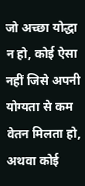जो अच्छा योद्धा न हो, कोई ऐसा नहीं जिसे अपनी योग्यता से कम वेतन मिलता हो, अथवा कोई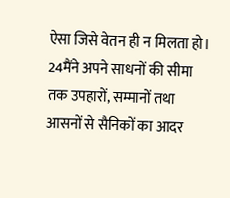ऐसा जिसे वेतन ही न मिलता हो।
24मैंने अपने साधनों की सीमा तक उपहारों, सम्मानों तथा आसनों से सैनिकों का आदर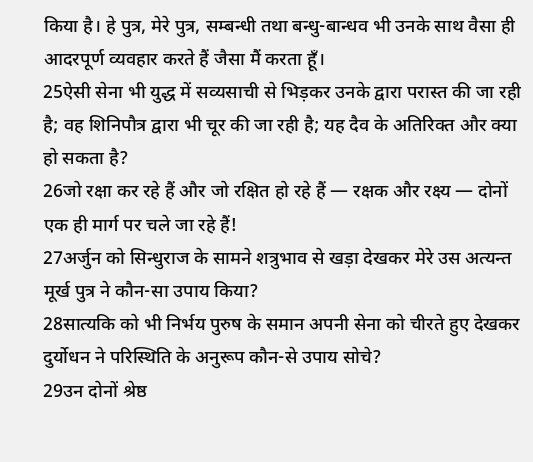किया है। हे पुत्र, मेरे पुत्र, सम्बन्धी तथा बन्धु-बान्धव भी उनके साथ वैसा ही आदरपूर्ण व्यवहार करते हैं जैसा मैं करता हूँ।
25ऐसी सेना भी युद्ध में सव्यसाची से भिड़कर उनके द्वारा परास्त की जा रही है; वह शिनिपौत्र द्वारा भी चूर की जा रही है; यह दैव के अतिरिक्त और क्या हो सकता है?
26जो रक्षा कर रहे हैं और जो रक्षित हो रहे हैं — रक्षक और रक्ष्य — दोनों एक ही मार्ग पर चले जा रहे हैं!
27अर्जुन को सिन्धुराज के सामने शत्रुभाव से खड़ा देखकर मेरे उस अत्यन्त मूर्ख पुत्र ने कौन-सा उपाय किया?
28सात्यकि को भी निर्भय पुरुष के समान अपनी सेना को चीरते हुए देखकर दुर्योधन ने परिस्थिति के अनुरूप कौन-से उपाय सोचे?
29उन दोनों श्रेष्ठ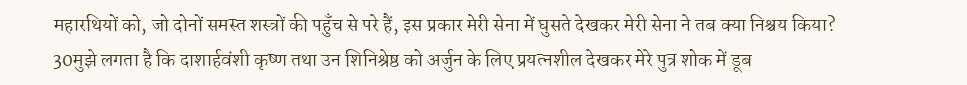महारथियों को, जो दोनों समस्त शस्त्रों की पहुँच से परे हैं, इस प्रकार मेरी सेना में घुसते देखकर मेरी सेना ने तब क्या निश्चय किया?
30मुझे लगता है कि दाशार्हवंशी कृष्ण तथा उन शिनिश्रेष्ठ को अर्जुन के लिए प्रयत्नशील देखकर मेरे पुत्र शोक में डूब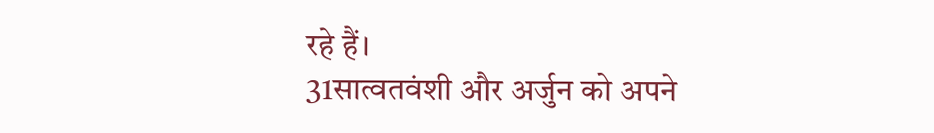रहे हैं।
31सात्वतवंशी और अर्जुन को अपने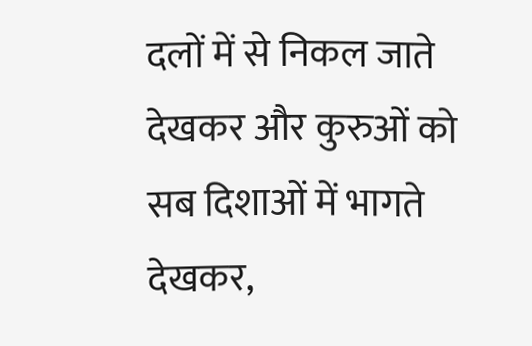दलों में से निकल जाते देखकर और कुरुओं को सब दिशाओं में भागते देखकर,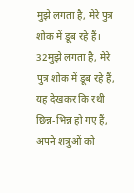मुझे लगता है, मेरे पुत्र शोक में डूब रहे हैं।
32मुझे लगता है, मेरे पुत्र शोक में डूब रहे हैं, यह देखकर कि रथी छिन्न-भिन्न हो गए हैं, अपने शत्रुओं को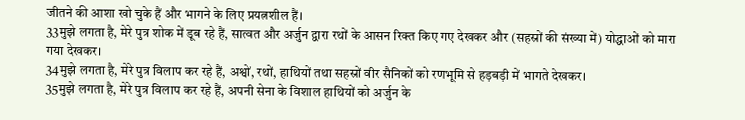जीतने की आशा खो चुके हैं और भागने के लिए प्रयत्नशील हैं।
33मुझे लगता है, मेरे पुत्र शोक में डूब रहे हैं, सात्वत और अर्जुन द्वारा रथों के आसन रिक्त किए गए देखकर और (सहस्रों की संख्या में) योद्धाओं को मारा गया देखकर।
34मुझे लगता है, मेरे पुत्र विलाप कर रहे हैं, अश्वों, रथों, हाथियों तथा सहस्रों वीर सैनिकों को रणभूमि से हड़बड़ी में भागते देखकर।
35मुझे लगता है, मेरे पुत्र विलाप कर रहे हैं, अपनी सेना के विशाल हाथियों को अर्जुन के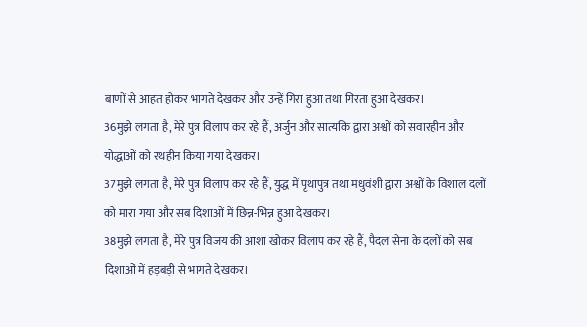बाणों से आहत होकर भागते देखकर और उन्हें गिरा हुआ तथा गिरता हुआ देखकर।
36मुझे लगता है, मेरे पुत्र विलाप कर रहे हैं, अर्जुन और सात्यकि द्वारा अश्वों को सवारहीन और योद्धाओं को रथहीन किया गया देखकर।
37मुझे लगता है, मेरे पुत्र विलाप कर रहे हैं, युद्ध में पृथापुत्र तथा मधुवंशी द्वारा अश्वों के विशाल दलों को मारा गया और सब दिशाओं में छिन्न-भिन्न हुआ देखकर।
38मुझे लगता है, मेरे पुत्र विजय की आशा खोकर विलाप कर रहे हैं, पैदल सेना के दलों को सब दिशाओं में हड़बड़ी से भागते देखकर।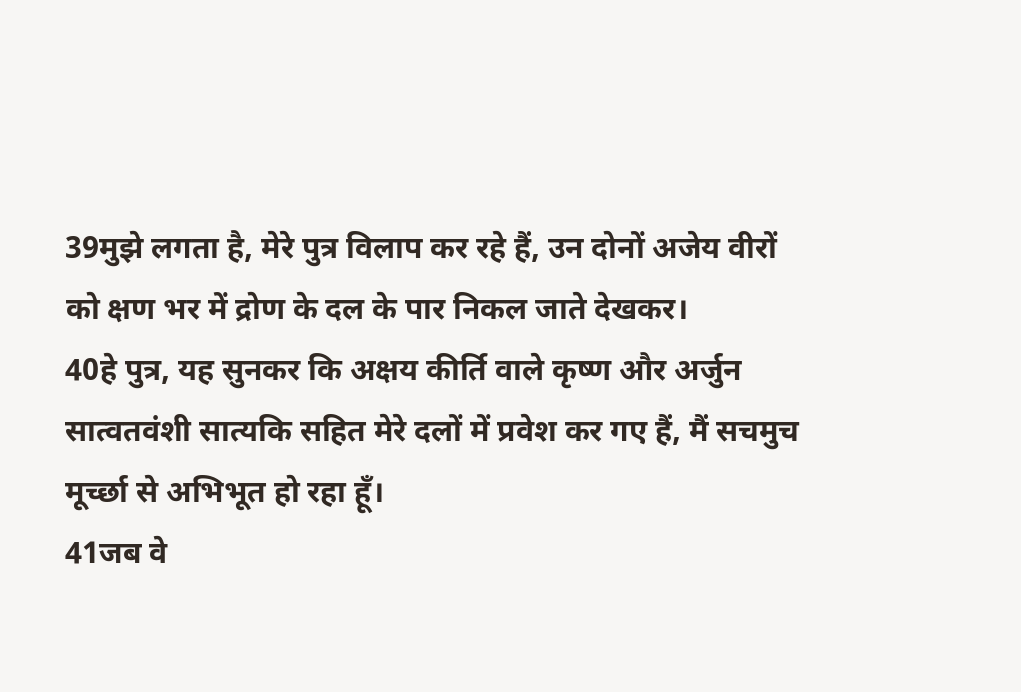39मुझे लगता है, मेरे पुत्र विलाप कर रहे हैं, उन दोनों अजेय वीरों को क्षण भर में द्रोण के दल के पार निकल जाते देखकर।
40हे पुत्र, यह सुनकर कि अक्षय कीर्ति वाले कृष्ण और अर्जुन सात्वतवंशी सात्यकि सहित मेरे दलों में प्रवेश कर गए हैं, मैं सचमुच मूर्च्छा से अभिभूत हो रहा हूँ।
41जब वे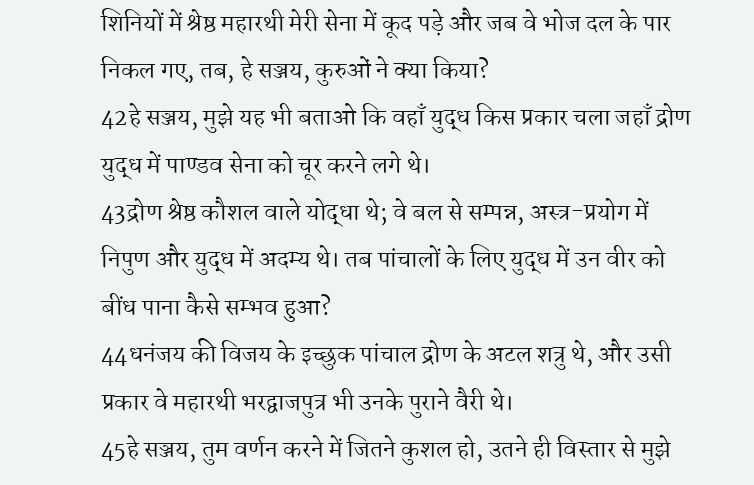शिनियों में श्रेष्ठ महारथी मेरी सेना में कूद पड़े और जब वे भोज दल के पार निकल गए, तब, हे सञ्जय, कुरुओं ने क्या किया?
42हे सञ्जय, मुझे यह भी बताओ कि वहाँ युद्ध किस प्रकार चला जहाँ द्रोण युद्ध में पाण्डव सेना को चूर करने लगे थे।
43द्रोण श्रेष्ठ कौशल वाले योद्धा थे; वे बल से सम्पन्न, अस्त्र-प्रयोग में निपुण और युद्ध में अदम्य थे। तब पांचालों के लिए युद्ध में उन वीर को बींध पाना कैसे सम्भव हुआ?
44धनंजय की विजय के इच्छुक पांचाल द्रोण के अटल शत्रु थे, और उसी प्रकार वे महारथी भरद्वाजपुत्र भी उनके पुराने वैरी थे।
45हे सञ्जय, तुम वर्णन करने में जितने कुशल हो, उतने ही विस्तार से मुझे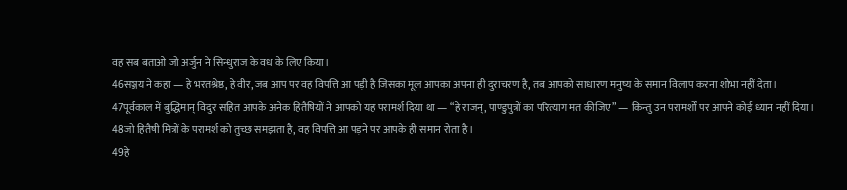वह सब बताओ जो अर्जुन ने सिन्धुराज के वध के लिए किया।
46सञ्जय ने कहा — हे भरतश्रेष्ठ, हे वीर, जब आप पर वह विपत्ति आ पड़ी है जिसका मूल आपका अपना ही दुराचरण है, तब आपको साधारण मनुष्य के समान विलाप करना शोभा नहीं देता।
47पूर्वकाल में बुद्धिमान् विदुर सहित आपके अनेक हितैषियों ने आपको यह परामर्श दिया था — “हे राजन्, पाण्डुपुत्रों का परित्याग मत कीजिए” — किन्तु उन परामर्शों पर आपने कोई ध्यान नहीं दिया।
48जो हितैषी मित्रों के परामर्श को तुच्छ समझता है, वह विपत्ति आ पड़ने पर आपके ही समान रोता है।
49हे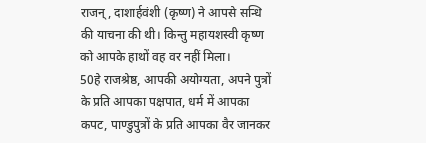राजन्, दाशार्हवंशी (कृष्ण) ने आपसे सन्धि की याचना की थी। किन्तु महायशस्वी कृष्ण को आपके हाथों वह वर नहीं मिला।
50हे राजश्रेष्ठ, आपकी अयोग्यता, अपने पुत्रों के प्रति आपका पक्षपात, धर्म में आपका कपट, पाण्डुपुत्रों के प्रति आपका वैर जानकर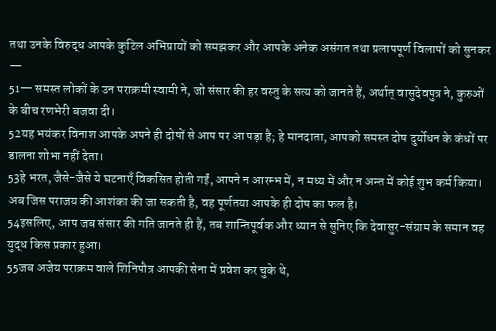तथा उनके विरुद्ध आपके कुटिल अभिप्रायों को समझकर और आपके अनेक असंगत तथा प्रलापपूर्ण विलापों को सुनकर —
51— समस्त लोकों के उन पराक्रमी स्वामी ने, जो संसार की हर वस्तु के सत्य को जानते हैं, अर्थात् वासुदेवपुत्र ने, कुरुओं के बीच रणभेरी बजवा दी।
52यह भयंकर विनाश आपके अपने ही दोषों से आप पर आ पड़ा है; हे मानदाता, आपको समस्त दोष दुर्योधन के कंधों पर डालना शोभा नहीं देता।
53हे भरत, जैसे-जैसे ये घटनाएँ विकसित होती गईं, आपने न आरम्भ में, न मध्य में और न अन्त में कोई शुभ कर्म किया। अब जिस पराजय की आशंका की जा सकती है, वह पूर्णतया आपके ही दोष का फल है।
54इसलिए, आप जब संसार की गति जानते ही हैं, तब शान्तिपूर्वक और ध्यान से सुनिए कि देवासुर-संग्राम के समान वह युद्ध किस प्रकार हुआ।
55जब अजेय पराक्रम वाले शिनिपौत्र आपकी सेना में प्रवेश कर चुके थे,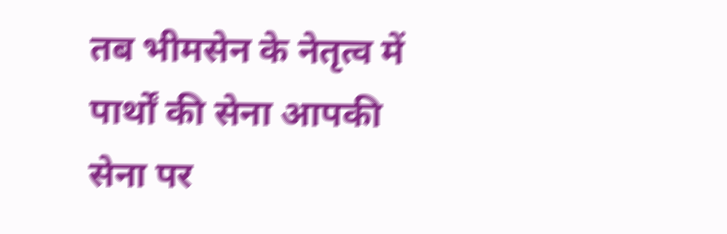तब भीमसेन के नेतृत्व में पार्थों की सेना आपकी सेना पर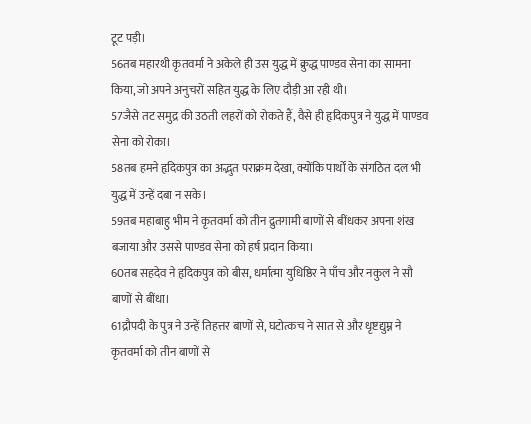टूट पड़ी।
56तब महारथी कृतवर्मा ने अकेले ही उस युद्ध में क्रुद्ध पाण्डव सेना का सामना किया, जो अपने अनुचरों सहित युद्ध के लिए दौड़ी आ रही थी।
57जैसे तट समुद्र की उठती लहरों को रोकते हैं, वैसे ही हृदिकपुत्र ने युद्ध में पाण्डव सेना को रोका।
58तब हमने हृदिकपुत्र का अद्भुत पराक्रम देखा, क्योंकि पार्थों के संगठित दल भी युद्ध में उन्हें दबा न सके।
59तब महाबाहु भीम ने कृतवर्मा को तीन द्रुतगामी बाणों से बींधकर अपना शंख बजाया और उससे पाण्डव सेना को हर्ष प्रदान किया।
60तब सहदेव ने हृदिकपुत्र को बीस, धर्मात्मा युधिष्ठिर ने पाँच और नकुल ने सौ बाणों से बींधा।
61द्रौपदी के पुत्र ने उन्हें तिहत्तर बाणों से, घटोत्कच ने सात से और धृष्टद्युम्न ने कृतवर्मा को तीन बाणों से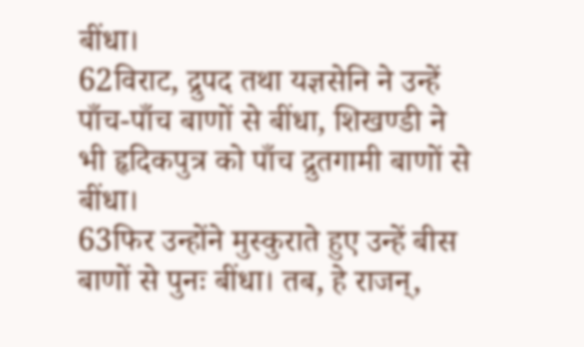बींधा।
62विराट, द्रुपद तथा यज्ञसेनि ने उन्हें पाँच-पाँच बाणों से बींधा, शिखण्डी ने भी हृदिकपुत्र को पाँच द्रुतगामी बाणों से बींधा।
63फिर उन्होंने मुस्कुराते हुए उन्हें बीस बाणों से पुनः बींधा। तब, हे राजन्,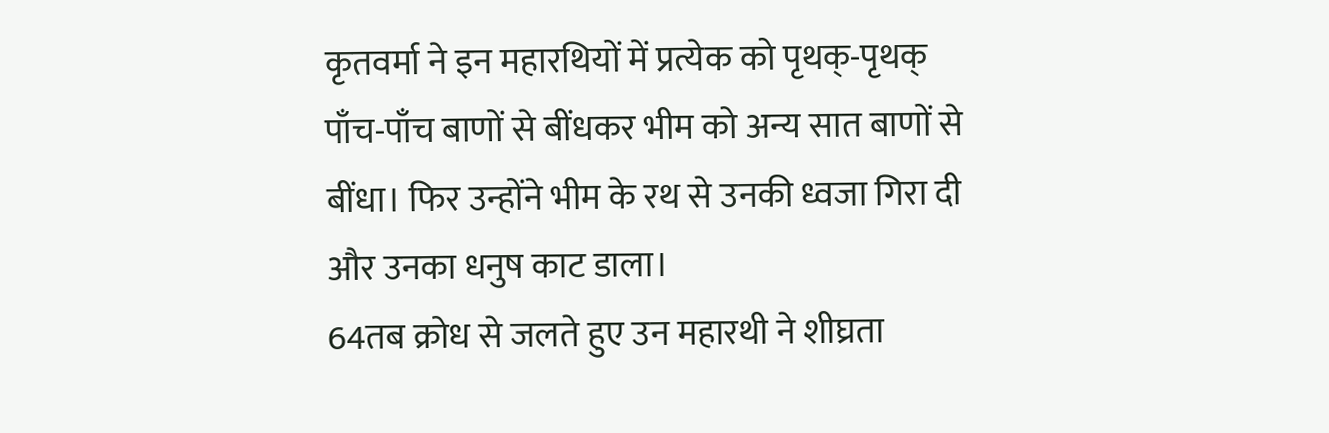कृतवर्मा ने इन महारथियों में प्रत्येक को पृथक्-पृथक् पाँच-पाँच बाणों से बींधकर भीम को अन्य सात बाणों से बींधा। फिर उन्होंने भीम के रथ से उनकी ध्वजा गिरा दी और उनका धनुष काट डाला।
64तब क्रोध से जलते हुए उन महारथी ने शीघ्रता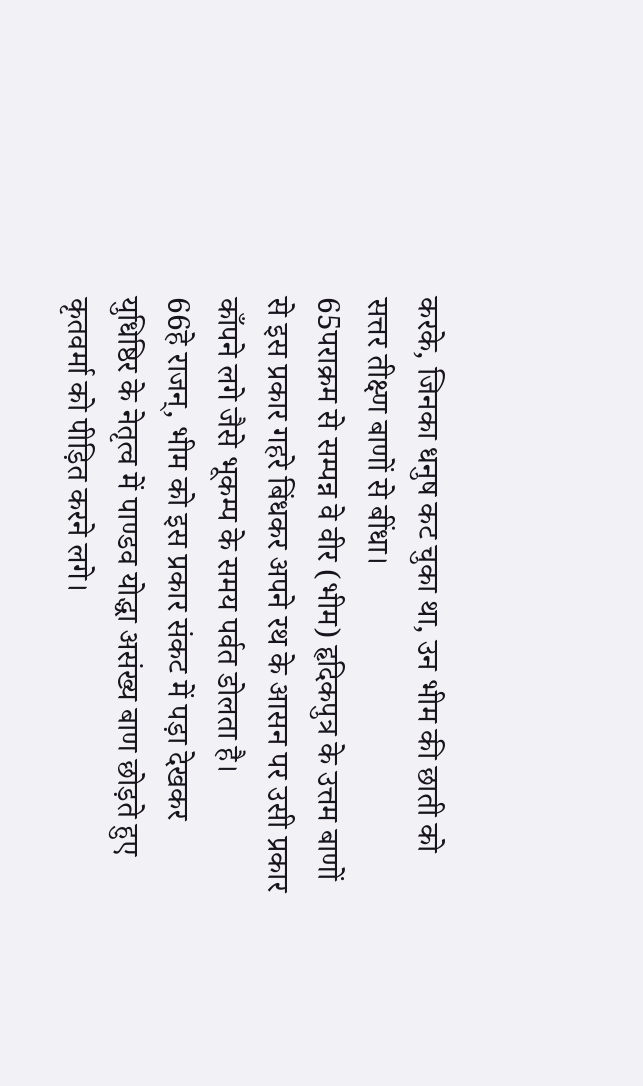करके, जिनका धनुष कट चुका था, उन भीम की छाती को सत्तर तीक्ष्ण बाणों से बींधा।
65पराक्रम से सम्पन्न वे वीर (भीम) हृदिकपुत्र के उत्तम बाणों से इस प्रकार गहरे बिंधकर अपने रथ के आसन पर उसी प्रकार काँपने लगे जैसे भूकम्प के समय पर्वत डोलता है।
66हे राजन्, भीम को इस प्रकार संकट में पड़ा देखकर युधिष्ठिर के नेतृत्व में पाण्डव योद्धा असंख्य बाण छोड़ते हुए कृतवर्मा को पीड़ित करने लगे।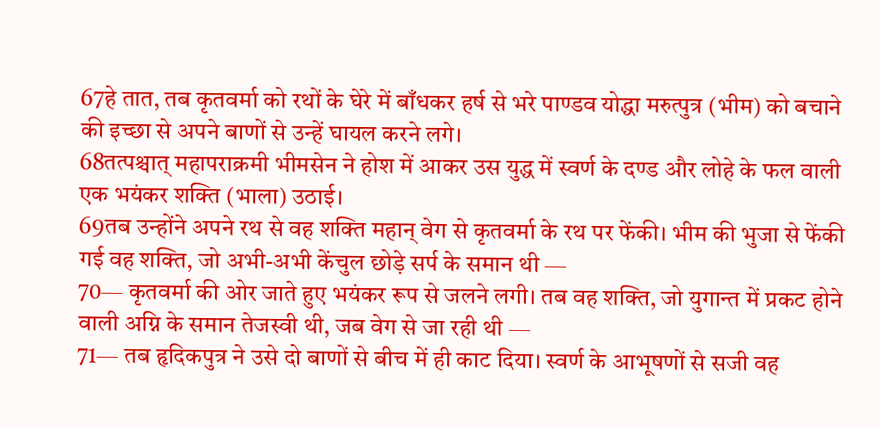67हे तात, तब कृतवर्मा को रथों के घेरे में बाँधकर हर्ष से भरे पाण्डव योद्धा मरुत्पुत्र (भीम) को बचाने की इच्छा से अपने बाणों से उन्हें घायल करने लगे।
68तत्पश्चात् महापराक्रमी भीमसेन ने होश में आकर उस युद्ध में स्वर्ण के दण्ड और लोहे के फल वाली एक भयंकर शक्ति (भाला) उठाई।
69तब उन्होंने अपने रथ से वह शक्ति महान् वेग से कृतवर्मा के रथ पर फेंकी। भीम की भुजा से फेंकी गई वह शक्ति, जो अभी-अभी केंचुल छोड़े सर्प के समान थी —
70— कृतवर्मा की ओर जाते हुए भयंकर रूप से जलने लगी। तब वह शक्ति, जो युगान्त में प्रकट होने वाली अग्नि के समान तेजस्वी थी, जब वेग से जा रही थी —
71— तब हृदिकपुत्र ने उसे दो बाणों से बीच में ही काट दिया। स्वर्ण के आभूषणों से सजी वह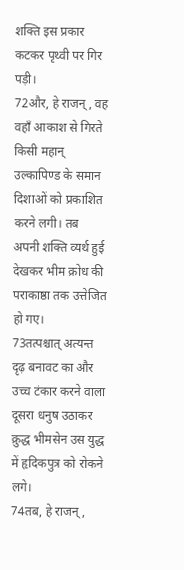शक्ति इस प्रकार कटकर पृथ्वी पर गिर पड़ी।
72और, हे राजन्, वह वहाँ आकाश से गिरते किसी महान् उल्कापिण्ड के समान दिशाओं को प्रकाशित करने लगी। तब अपनी शक्ति व्यर्थ हुई देखकर भीम क्रोध की पराकाष्ठा तक उत्तेजित हो गए।
73तत्पश्चात् अत्यन्त दृढ़ बनावट का और उच्च टंकार करने वाला दूसरा धनुष उठाकर क्रुद्ध भीमसेन उस युद्ध में हृदिकपुत्र को रोकने लगे।
74तब, हे राजन्,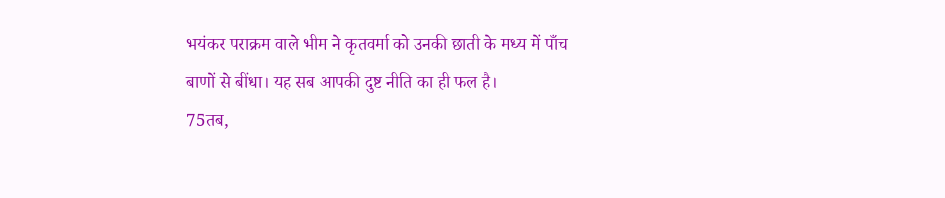भयंकर पराक्रम वाले भीम ने कृतवर्मा को उनकी छाती के मध्य में पाँच बाणों से बींधा। यह सब आपकी दुष्ट नीति का ही फल है।
75तब,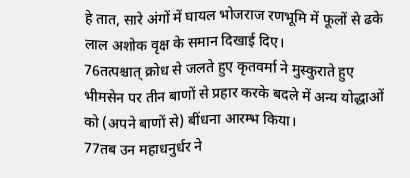हे तात, सारे अंगों में घायल भोजराज रणभूमि में फूलों से ढके लाल अशोक वृक्ष के समान दिखाई दिए।
76तत्पश्चात् क्रोध से जलते हुए कृतवर्मा ने मुस्कुराते हुए भीमसेन पर तीन बाणों से प्रहार करके बदले में अन्य योद्धाओं को (अपने बाणों से) बींधना आरम्भ किया।
77तब उन महाधनुर्धर ने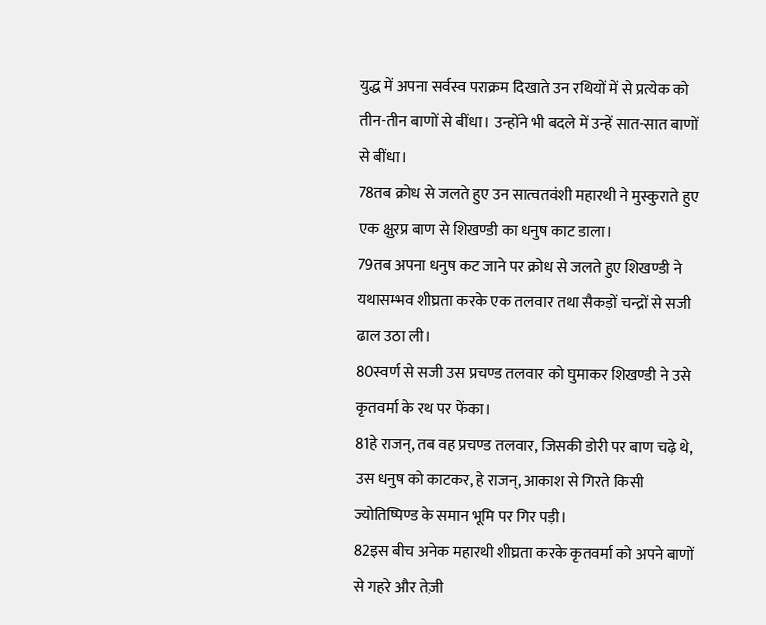युद्ध में अपना सर्वस्व पराक्रम दिखाते उन रथियों में से प्रत्येक को तीन-तीन बाणों से बींधा। उन्होंने भी बदले में उन्हें सात-सात बाणों से बींधा।
78तब क्रोध से जलते हुए उन सात्वतवंशी महारथी ने मुस्कुराते हुए एक क्षुरप्र बाण से शिखण्डी का धनुष काट डाला।
79तब अपना धनुष कट जाने पर क्रोध से जलते हुए शिखण्डी ने यथासम्भव शीघ्रता करके एक तलवार तथा सैकड़ों चन्द्रों से सजी ढाल उठा ली।
80स्वर्ण से सजी उस प्रचण्ड तलवार को घुमाकर शिखण्डी ने उसे कृतवर्मा के रथ पर फेंका।
81हे राजन्, तब वह प्रचण्ड तलवार, जिसकी डोरी पर बाण चढ़े थे, उस धनुष को काटकर, हे राजन्, आकाश से गिरते किसी ज्योतिष्पिण्ड के समान भूमि पर गिर पड़ी।
82इस बीच अनेक महारथी शीघ्रता करके कृतवर्मा को अपने बाणों से गहरे और तेज़ी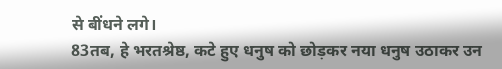से बींधने लगे।
83तब, हे भरतश्रेष्ठ, कटे हुए धनुष को छोड़कर नया धनुष उठाकर उन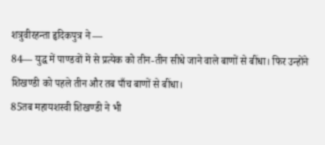शत्रुवीरहन्ता हृदिकपुत्र ने —
84— युद्ध में पाण्डवों में से प्रत्येक को तीन-तीन सीधे जाने वाले बाणों से बींधा। फिर उन्होंने शिखण्डी को पहले तीन और तब पाँच बाणों से बींधा।
85तब महायशस्वी शिखण्डी ने भी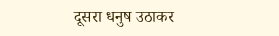दूसरा धनुष उठाकर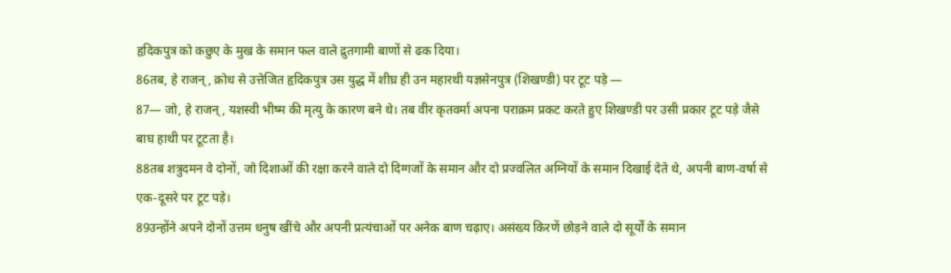हृदिकपुत्र को कछुए के मुख के समान फल वाले द्रुतगामी बाणों से ढक दिया।
86तब, हे राजन्, क्रोध से उत्तेजित हृदिकपुत्र उस युद्ध में शीघ्र ही उन महारथी यज्ञसेनपुत्र (शिखण्डी) पर टूट पड़े —
87— जो, हे राजन्, यशस्वी भीष्म की मृत्यु के कारण बने थे। तब वीर कृतवर्मा अपना पराक्रम प्रकट करते हुए शिखण्डी पर उसी प्रकार टूट पड़े जैसे बाघ हाथी पर टूटता है।
88तब शत्रुदमन वे दोनों, जो दिशाओं की रक्षा करने वाले दो दिग्गजों के समान और दो प्रज्वलित अग्नियों के समान दिखाई देते थे, अपनी बाण-वर्षा से एक-दूसरे पर टूट पड़े।
89उन्होंने अपने दोनों उत्तम धनुष खींचे और अपनी प्रत्यंचाओं पर अनेक बाण चढ़ाए। असंख्य किरणें छोड़ने वाले दो सूर्यों के समान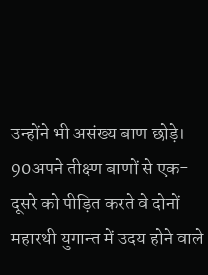उन्होंने भी असंख्य बाण छोड़े।
90अपने तीक्ष्ण बाणों से एक-दूसरे को पीड़ित करते वे दोनों महारथी युगान्त में उदय होने वाले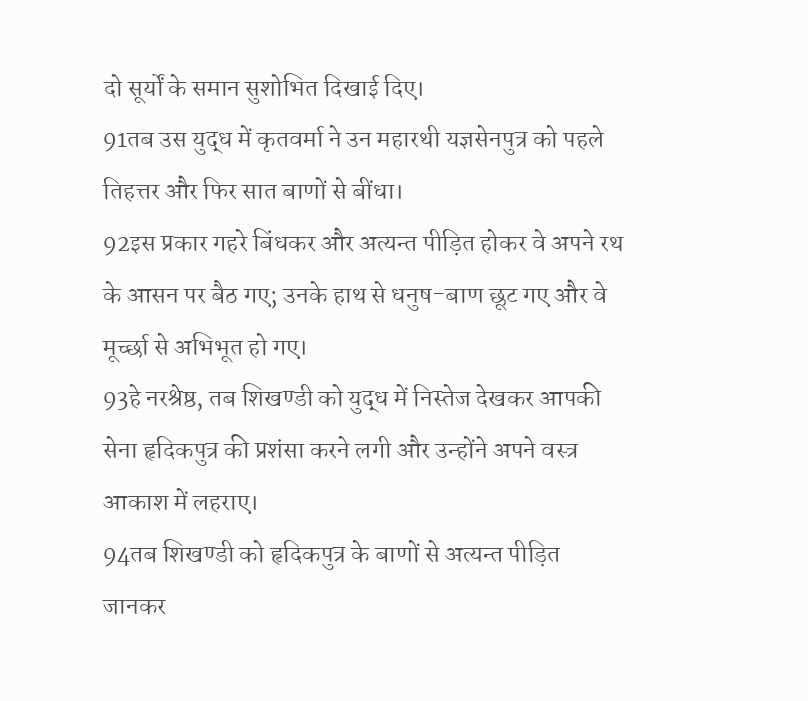दो सूर्यों के समान सुशोभित दिखाई दिए।
91तब उस युद्ध में कृतवर्मा ने उन महारथी यज्ञसेनपुत्र को पहले तिहत्तर और फिर सात बाणों से बींधा।
92इस प्रकार गहरे बिंधकर और अत्यन्त पीड़ित होकर वे अपने रथ के आसन पर बैठ गए; उनके हाथ से धनुष-बाण छूट गए और वे मूर्च्छा से अभिभूत हो गए।
93हे नरश्रेष्ठ, तब शिखण्डी को युद्ध में निस्तेज देखकर आपकी सेना हृदिकपुत्र की प्रशंसा करने लगी और उन्होंने अपने वस्त्र आकाश में लहराए।
94तब शिखण्डी को हृदिकपुत्र के बाणों से अत्यन्त पीड़ित जानकर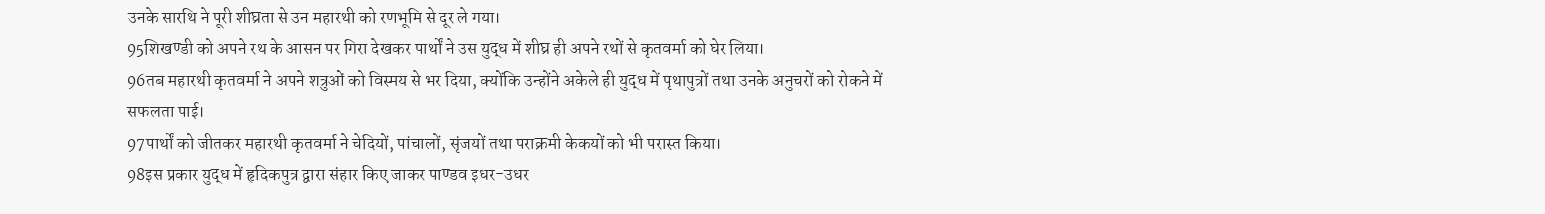उनके सारथि ने पूरी शीघ्रता से उन महारथी को रणभूमि से दूर ले गया।
95शिखण्डी को अपने रथ के आसन पर गिरा देखकर पार्थों ने उस युद्ध में शीघ्र ही अपने रथों से कृतवर्मा को घेर लिया।
96तब महारथी कृतवर्मा ने अपने शत्रुओं को विस्मय से भर दिया, क्योंकि उन्होंने अकेले ही युद्ध में पृथापुत्रों तथा उनके अनुचरों को रोकने में सफलता पाई।
97पार्थों को जीतकर महारथी कृतवर्मा ने चेदियों, पांचालों, सृंजयों तथा पराक्रमी केकयों को भी परास्त किया।
98इस प्रकार युद्ध में हृदिकपुत्र द्वारा संहार किए जाकर पाण्डव इधर-उधर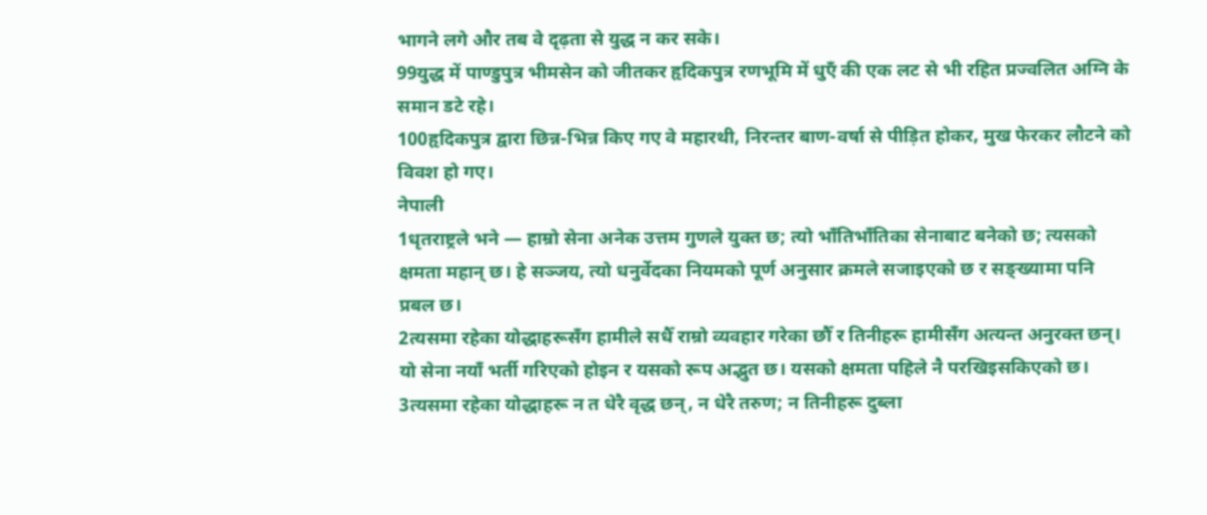भागने लगे और तब वे दृढ़ता से युद्ध न कर सके।
99युद्ध में पाण्डुपुत्र भीमसेन को जीतकर हृदिकपुत्र रणभूमि में धुएँ की एक लट से भी रहित प्रज्वलित अग्नि के समान डटे रहे।
100हृदिकपुत्र द्वारा छिन्न-भिन्न किए गए वे महारथी, निरन्तर बाण-वर्षा से पीड़ित होकर, मुख फेरकर लौटने को विवश हो गए।
नेपाली
1धृतराष्ट्रले भने — हाम्रो सेना अनेक उत्तम गुणले युक्त छ; त्यो भाँतिभाँतिका सेनाबाट बनेको छ; त्यसको क्षमता महान् छ। हे सञ्जय, त्यो धनुर्वेदका नियमको पूर्ण अनुसार क्रमले सजाइएको छ र सङ्ख्यामा पनि प्रबल छ।
2त्यसमा रहेका योद्धाहरूसँग हामीले सधैँ राम्रो व्यवहार गरेका छौँ र तिनीहरू हामीसँग अत्यन्त अनुरक्त छन्। यो सेना नयाँ भर्ती गरिएको होइन र यसको रूप अद्भुत छ। यसको क्षमता पहिले नै परखिइसकिएको छ।
3त्यसमा रहेका योद्धाहरू न त धेरै वृद्ध छन्, न धेरै तरुण; न तिनीहरू दुब्ला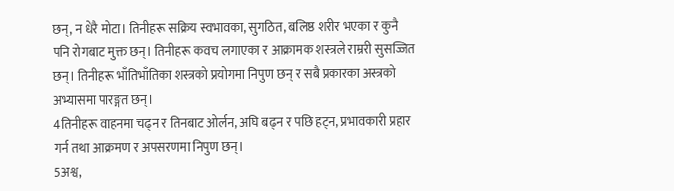छन्, न धेरै मोटा। तिनीहरू सक्रिय स्वभावका, सुगठित, बलिष्ठ शरीर भएका र कुनै पनि रोगबाट मुक्त छन्। तिनीहरू कवच लगाएका र आक्रामक शस्त्रले राम्ररी सुसज्जित छन्। तिनीहरू भाँतिभाँतिका शस्त्रको प्रयोगमा निपुण छन् र सबै प्रकारका अस्त्रको अभ्यासमा पारङ्गत छन्।
4तिनीहरू वाहनमा चढ्न र तिनबाट ओर्लन, अघि बढ्न र पछि हट्न, प्रभावकारी प्रहार गर्न तथा आक्रमण र अपसरणमा निपुण छन्।
5अश्व,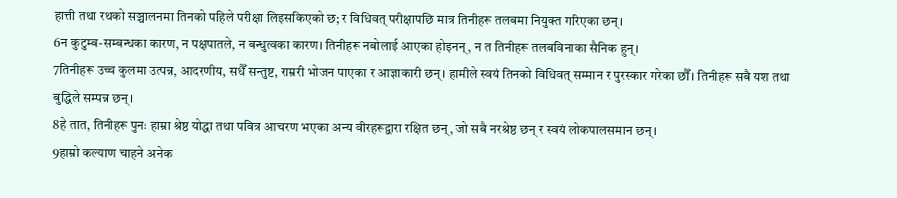हात्ती तथा रथको सञ्चालनमा तिनको पहिले परीक्षा लिइसकिएको छ; र विधिवत् परीक्षापछि मात्र तिनीहरू तलबमा नियुक्त गरिएका छन्।
6न कुटुम्ब-सम्बन्धका कारण, न पक्षपातले, न बन्धुत्वका कारण। तिनीहरू नबोलाई आएका होइनन्, न त तिनीहरू तलबविनाका सैनिक हुन्।
7तिनीहरू उच्च कुलमा उत्पन्न, आदरणीय, सधैँ सन्तुष्ट, राम्ररी भोजन पाएका र आज्ञाकारी छन्। हामीले स्वयं तिनको विधिवत् सम्मान र पुरस्कार गरेका छौँ। तिनीहरू सबै यश तथा बुद्धिले सम्पन्न छन्।
8हे तात, तिनीहरू पुनः हाम्रा श्रेष्ठ योद्धा तथा पवित्र आचरण भएका अन्य वीरहरूद्वारा रक्षित छन्, जो सबै नरश्रेष्ठ छन् र स्वयं लोकपालसमान छन्।
9हाम्रो कल्याण चाहने अनेक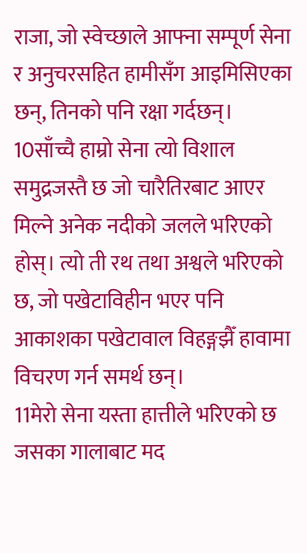राजा, जो स्वेच्छाले आफ्ना सम्पूर्ण सेना र अनुचरसहित हामीसँग आइमिसिएका छन्, तिनको पनि रक्षा गर्दछन्।
10साँच्चै हाम्रो सेना त्यो विशाल समुद्रजस्तै छ जो चारैतिरबाट आएर मिल्ने अनेक नदीको जलले भरिएको होस्। त्यो ती रथ तथा अश्वले भरिएको छ, जो पखेटाविहीन भएर पनि आकाशका पखेटावाल विहङ्गझैँ हावामा विचरण गर्न समर्थ छन्।
11मेरो सेना यस्ता हात्तीले भरिएको छ जसका गालाबाट मद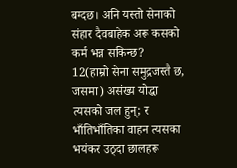बग्दछ। अनि यस्तो सेनाको संहार दैवबाहेक अरू कसको कर्म भन्न सकिन्छ?
12(हाम्रो सेना समुद्रजस्तै छ, जसमा) असंख्य योद्धा त्यसको जल हुन्; र भाँतिभाँतिका वाहन त्यसका भयंकर उठ्दा छालहरू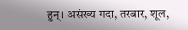हुन्। असंख्य गदा, तरबार, शूल,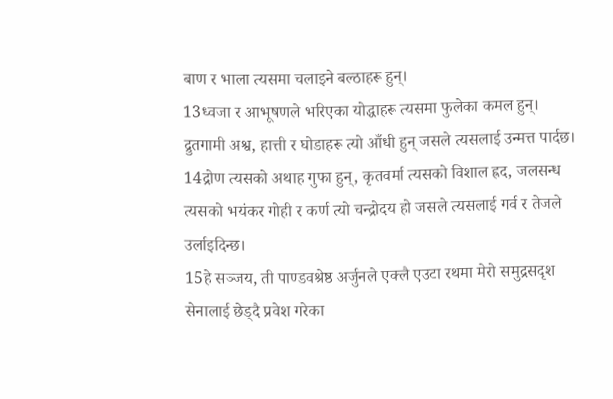बाण र भाला त्यसमा चलाइने बल्ठाहरू हुन्।
13ध्वजा र आभूषणले भरिएका योद्धाहरू त्यसमा फुलेका कमल हुन्। द्रुतगामी अश्व, हात्ती र घोडाहरू त्यो आँधी हुन् जसले त्यसलाई उन्मत्त पार्दछ।
14द्रोण त्यसको अथाह गुफा हुन्, कृतवर्मा त्यसको विशाल ह्रद, जलसन्ध त्यसको भयंकर गोही र कर्ण त्यो चन्द्रोदय हो जसले त्यसलाई गर्व र तेजले उर्लाइदिन्छ।
15हे सञ्जय, ती पाण्डवश्रेष्ठ अर्जुनले एक्लै एउटा रथमा मेरो समुद्रसदृश सेनालाई छेड्दै प्रवेश गरेका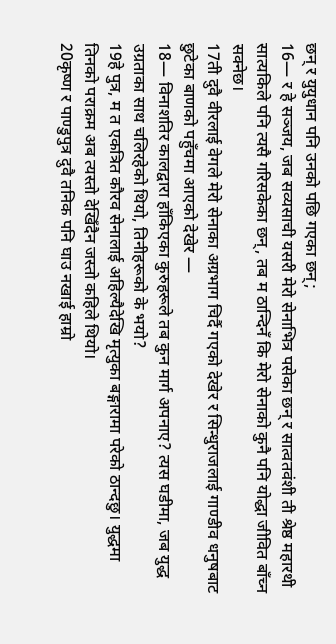छन् र युयुधान पनि उनको पछि गएका छन्;
16— र हे सञ्जय, जब सव्यसाची यसरी मेरो सेनाभित्र पसेका छन् र सात्वतवंशी ती श्रेष्ठ महारथी सात्यकिले पनि त्यसै गरिसकेका छन्, तब म ठान्दिनँ कि मेरो सेनाको कुनै पनि योद्धा जीवित बाँच्न सक्नेछ।
17ती दुवै वीरलाई वेगले मेरो सेनाका अग्रभाग चिर्दै गएको देखेर र सिन्धुराजलाई गाण्डीव धनुषबाट छुटेका बाणको पहुँचमा आएको देखेर —
18— विनाशतिर कालद्वारा हाँकिएका कुरुहरूले तब कुन मार्ग अपनाए? त्यस घडीमा, जब युद्ध उग्रताका साथ चलिरहेको थियो, तिनीहरूको के भयो?
19हे पुत्र, म त एकत्रित कौरव सेनालाई अहिल्यैदेखि मृत्युका बङ्गारामा परेको ठान्दछु। युद्धमा तिनको पराक्रम अब त्यस्तो देखिँदैन जस्तो कहिले थियो।
20कृष्ण र पाण्डुपुत्र दुवै तनिक पनि घाउ नखाई हाम्रो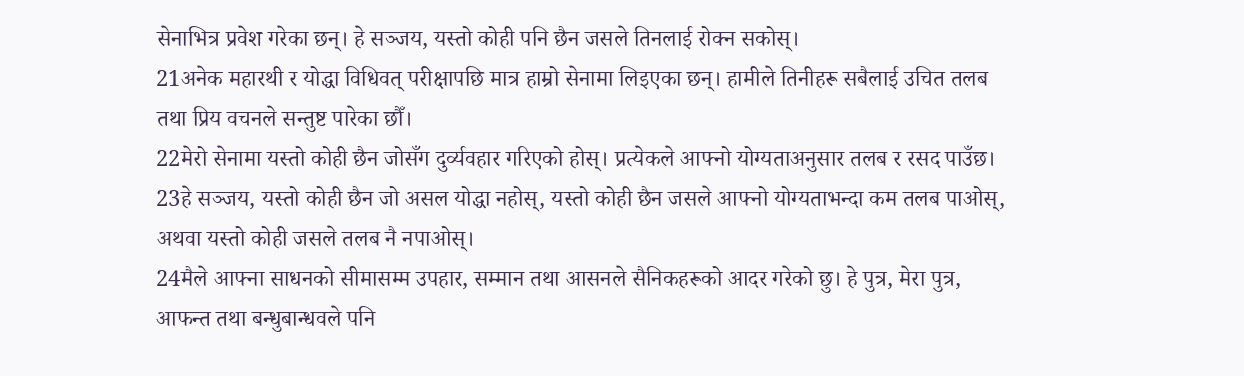सेनाभित्र प्रवेश गरेका छन्। हे सञ्जय, यस्तो कोही पनि छैन जसले तिनलाई रोक्न सकोस्।
21अनेक महारथी र योद्धा विधिवत् परीक्षापछि मात्र हाम्रो सेनामा लिइएका छन्। हामीले तिनीहरू सबैलाई उचित तलब तथा प्रिय वचनले सन्तुष्ट पारेका छौँ।
22मेरो सेनामा यस्तो कोही छैन जोसँग दुर्व्यवहार गरिएको होस्। प्रत्येकले आफ्नो योग्यताअनुसार तलब र रसद पाउँछ।
23हे सञ्जय, यस्तो कोही छैन जो असल योद्धा नहोस्, यस्तो कोही छैन जसले आफ्नो योग्यताभन्दा कम तलब पाओस्, अथवा यस्तो कोही जसले तलब नै नपाओस्।
24मैले आफ्ना साधनको सीमासम्म उपहार, सम्मान तथा आसनले सैनिकहरूको आदर गरेको छु। हे पुत्र, मेरा पुत्र, आफन्त तथा बन्धुबान्धवले पनि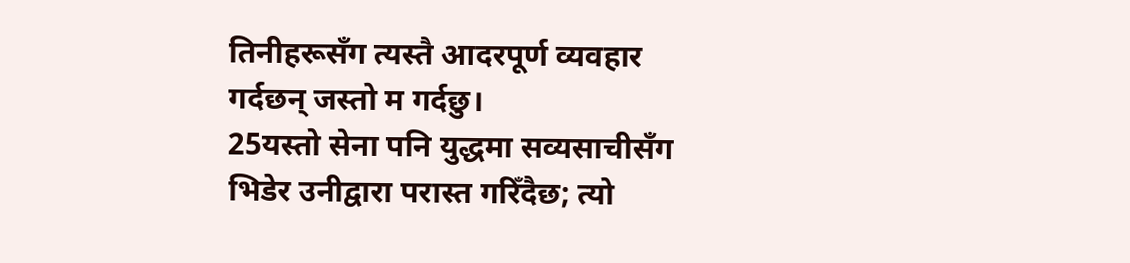तिनीहरूसँग त्यस्तै आदरपूर्ण व्यवहार गर्दछन् जस्तो म गर्दछु।
25यस्तो सेना पनि युद्धमा सव्यसाचीसँग भिडेर उनीद्वारा परास्त गरिँदैछ; त्यो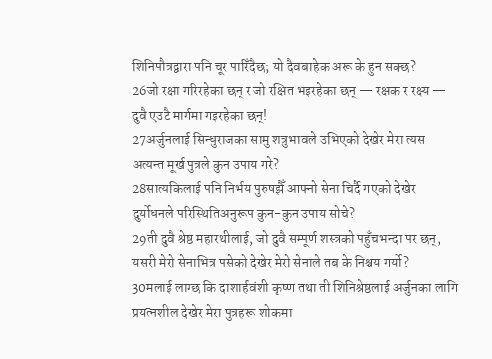शिनिपौत्रद्वारा पनि चूर पारिँदैछ; यो दैवबाहेक अरू के हुन सक्छ?
26जो रक्षा गरिरहेका छन् र जो रक्षित भइरहेका छन् — रक्षक र रक्ष्य — दुवै एउटै मार्गमा गइरहेका छन्!
27अर्जुनलाई सिन्धुराजका सामु शत्रुभावले उभिएको देखेर मेरा त्यस अत्यन्त मूर्ख पुत्रले कुन उपाय गरे?
28सात्यकिलाई पनि निर्भय पुरुषझैँ आफ्नो सेना चिर्दै गएको देखेर दुर्योधनले परिस्थितिअनुरूप कुन-कुन उपाय सोचे?
29ती दुवै श्रेष्ठ महारथीलाई, जो दुवै सम्पूर्ण शस्त्रको पहुँचभन्दा पर छन्, यसरी मेरो सेनाभित्र पसेको देखेर मेरो सेनाले तब के निश्चय गर्यो?
30मलाई लाग्छ कि दाशार्हवंशी कृष्ण तथा ती शिनिश्रेष्ठलाई अर्जुनका लागि प्रयत्नशील देखेर मेरा पुत्रहरू शोकमा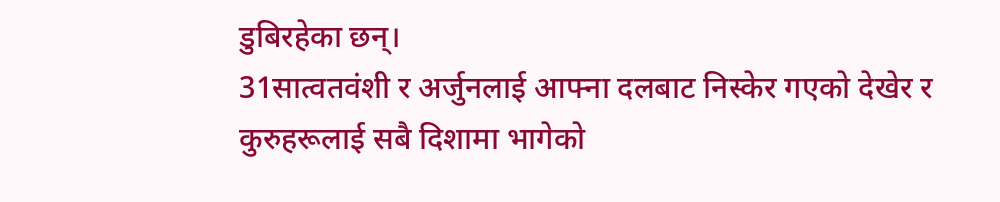डुबिरहेका छन्।
31सात्वतवंशी र अर्जुनलाई आफ्ना दलबाट निस्केर गएको देखेर र कुरुहरूलाई सबै दिशामा भागेको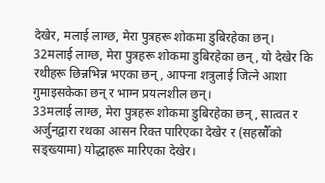देखेर, मलाई लाग्छ, मेरा पुत्रहरू शोकमा डुबिरहेका छन्।
32मलाई लाग्छ, मेरा पुत्रहरू शोकमा डुबिरहेका छन्, यो देखेर कि रथीहरू छिन्नभिन्न भएका छन्, आफ्ना शत्रुलाई जित्ने आशा गुमाइसकेका छन् र भाग्न प्रयत्नशील छन्।
33मलाई लाग्छ, मेरा पुत्रहरू शोकमा डुबिरहेका छन्, सात्वत र अर्जुनद्वारा रथका आसन रिक्त पारिएका देखेर र (सहस्रौँको सङ्ख्यामा) योद्धाहरू मारिएका देखेर।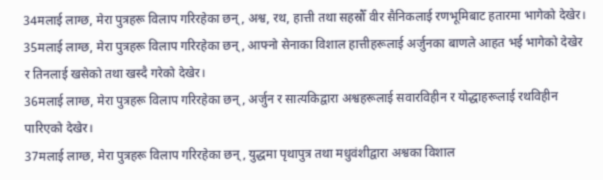34मलाई लाग्छ, मेरा पुत्रहरू विलाप गरिरहेका छन्, अश्व, रथ, हात्ती तथा सहस्रौँ वीर सैनिकलाई रणभूमिबाट हतारमा भागेको देखेर।
35मलाई लाग्छ, मेरा पुत्रहरू विलाप गरिरहेका छन्, आफ्नो सेनाका विशाल हात्तीहरूलाई अर्जुनका बाणले आहत भई भागेको देखेर र तिनलाई खसेको तथा खस्दै गरेको देखेर।
36मलाई लाग्छ, मेरा पुत्रहरू विलाप गरिरहेका छन्, अर्जुन र सात्यकिद्वारा अश्वहरूलाई सवारविहीन र योद्धाहरूलाई रथविहीन पारिएको देखेर।
37मलाई लाग्छ, मेरा पुत्रहरू विलाप गरिरहेका छन्, युद्धमा पृथापुत्र तथा मधुवंशीद्वारा अश्वका विशाल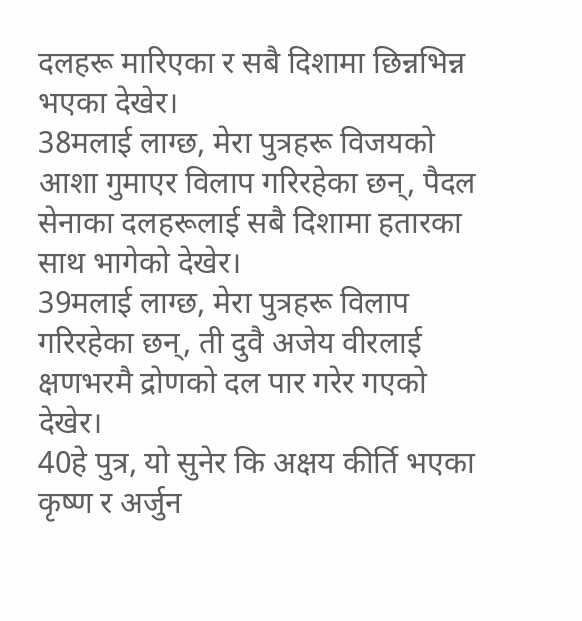दलहरू मारिएका र सबै दिशामा छिन्नभिन्न भएका देखेर।
38मलाई लाग्छ, मेरा पुत्रहरू विजयको आशा गुमाएर विलाप गरिरहेका छन्, पैदल सेनाका दलहरूलाई सबै दिशामा हतारका साथ भागेको देखेर।
39मलाई लाग्छ, मेरा पुत्रहरू विलाप गरिरहेका छन्, ती दुवै अजेय वीरलाई क्षणभरमै द्रोणको दल पार गरेर गएको देखेर।
40हे पुत्र, यो सुनेर कि अक्षय कीर्ति भएका कृष्ण र अर्जुन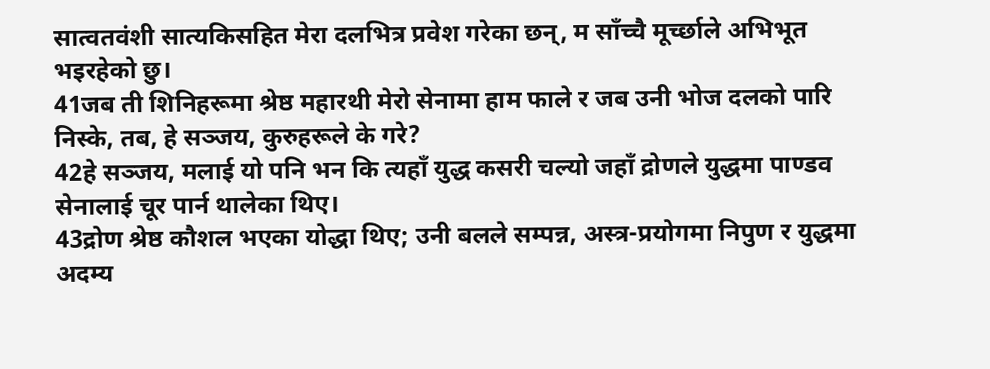सात्वतवंशी सात्यकिसहित मेरा दलभित्र प्रवेश गरेका छन्, म साँच्चै मूर्च्छाले अभिभूत भइरहेको छु।
41जब ती शिनिहरूमा श्रेष्ठ महारथी मेरो सेनामा हाम फाले र जब उनी भोज दलको पारि निस्के, तब, हे सञ्जय, कुरुहरूले के गरे?
42हे सञ्जय, मलाई यो पनि भन कि त्यहाँ युद्ध कसरी चल्यो जहाँ द्रोणले युद्धमा पाण्डव सेनालाई चूर पार्न थालेका थिए।
43द्रोण श्रेष्ठ कौशल भएका योद्धा थिए; उनी बलले सम्पन्न, अस्त्र-प्रयोगमा निपुण र युद्धमा अदम्य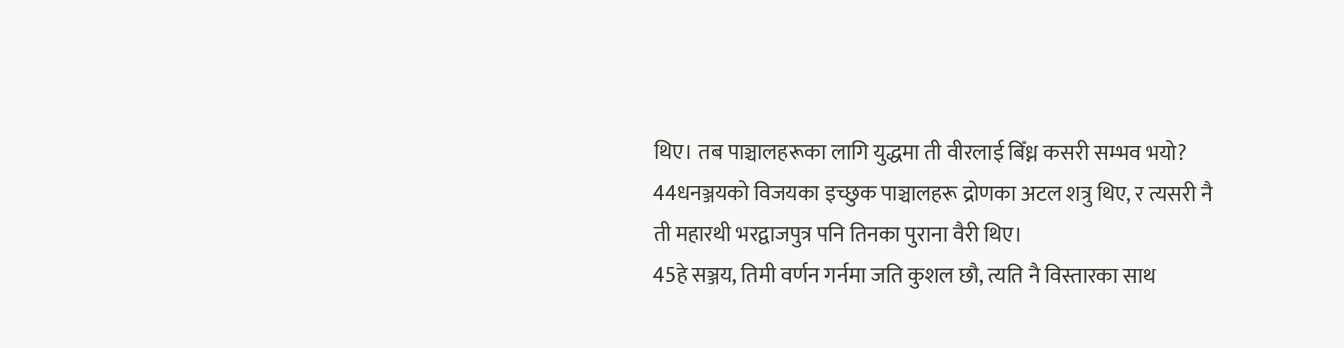थिए। तब पाञ्चालहरूका लागि युद्धमा ती वीरलाई बिँध्न कसरी सम्भव भयो?
44धनञ्जयको विजयका इच्छुक पाञ्चालहरू द्रोणका अटल शत्रु थिए, र त्यसरी नै ती महारथी भरद्वाजपुत्र पनि तिनका पुराना वैरी थिए।
45हे सञ्जय, तिमी वर्णन गर्नमा जति कुशल छौ, त्यति नै विस्तारका साथ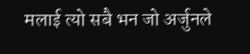मलाई त्यो सबै भन जो अर्जुनले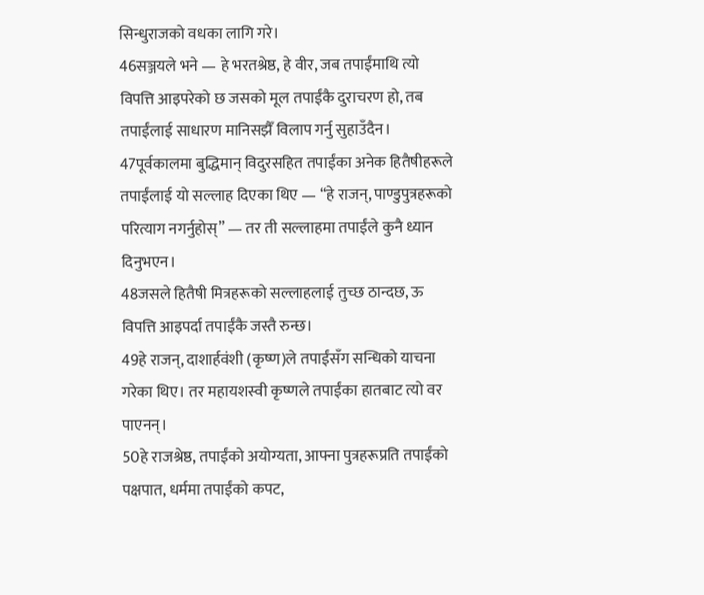सिन्धुराजको वधका लागि गरे।
46सञ्जयले भने — हे भरतश्रेष्ठ, हे वीर, जब तपाईंमाथि त्यो विपत्ति आइपरेको छ जसको मूल तपाईंकै दुराचरण हो, तब तपाईंलाई साधारण मानिसझैँ विलाप गर्नु सुहाउँदैन।
47पूर्वकालमा बुद्धिमान् विदुरसहित तपाईंका अनेक हितैषीहरूले तपाईंलाई यो सल्लाह दिएका थिए — “हे राजन्, पाण्डुपुत्रहरूको परित्याग नगर्नुहोस्” — तर ती सल्लाहमा तपाईंले कुनै ध्यान दिनुभएन।
48जसले हितैषी मित्रहरूको सल्लाहलाई तुच्छ ठान्दछ, ऊ विपत्ति आइपर्दा तपाईंकै जस्तै रुन्छ।
49हे राजन्, दाशार्हवंशी (कृष्ण)ले तपाईंसँग सन्धिको याचना गरेका थिए। तर महायशस्वी कृष्णले तपाईंका हातबाट त्यो वर पाएनन्।
50हे राजश्रेष्ठ, तपाईंको अयोग्यता, आफ्ना पुत्रहरूप्रति तपाईंको पक्षपात, धर्ममा तपाईंको कपट,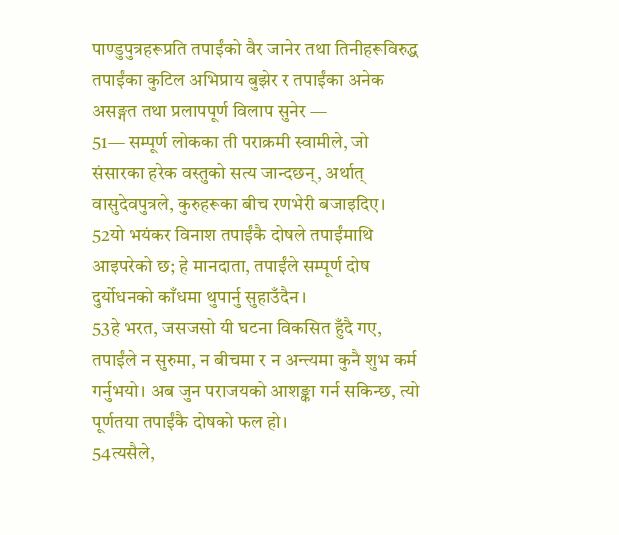पाण्डुपुत्रहरूप्रति तपाईंको वैर जानेर तथा तिनीहरूविरुद्ध तपाईंका कुटिल अभिप्राय बुझेर र तपाईंका अनेक असङ्गत तथा प्रलापपूर्ण विलाप सुनेर —
51— सम्पूर्ण लोकका ती पराक्रमी स्वामीले, जो संसारका हरेक वस्तुको सत्य जान्दछन्, अर्थात् वासुदेवपुत्रले, कुरुहरूका बीच रणभेरी बजाइदिए।
52यो भयंकर विनाश तपाईंकै दोषले तपाईंमाथि आइपरेको छ; हे मानदाता, तपाईंले सम्पूर्ण दोष दुर्योधनको काँधमा थुपार्नु सुहाउँदैन।
53हे भरत, जसजसो यी घटना विकसित हुँदै गए, तपाईंले न सुरुमा, न बीचमा र न अन्त्यमा कुनै शुभ कर्म गर्नुभयो। अब जुन पराजयको आशङ्का गर्न सकिन्छ, त्यो पूर्णतया तपाईंकै दोषको फल हो।
54त्यसैले,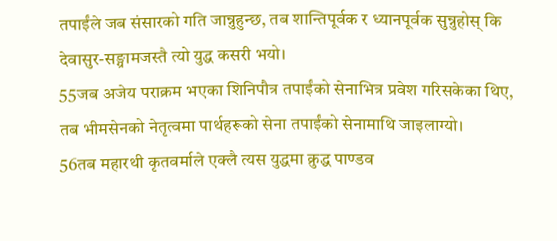तपाईंले जब संसारको गति जान्नुहुन्छ, तब शान्तिपूर्वक र ध्यानपूर्वक सुन्नुहोस् कि देवासुर-सङ्ग्रामजस्तै त्यो युद्ध कसरी भयो।
55जब अजेय पराक्रम भएका शिनिपौत्र तपाईंको सेनाभित्र प्रवेश गरिसकेका थिए, तब भीमसेनको नेतृत्वमा पार्थहरूको सेना तपाईंको सेनामाथि जाइलाग्यो।
56तब महारथी कृतवर्माले एक्लै त्यस युद्धमा क्रुद्ध पाण्डव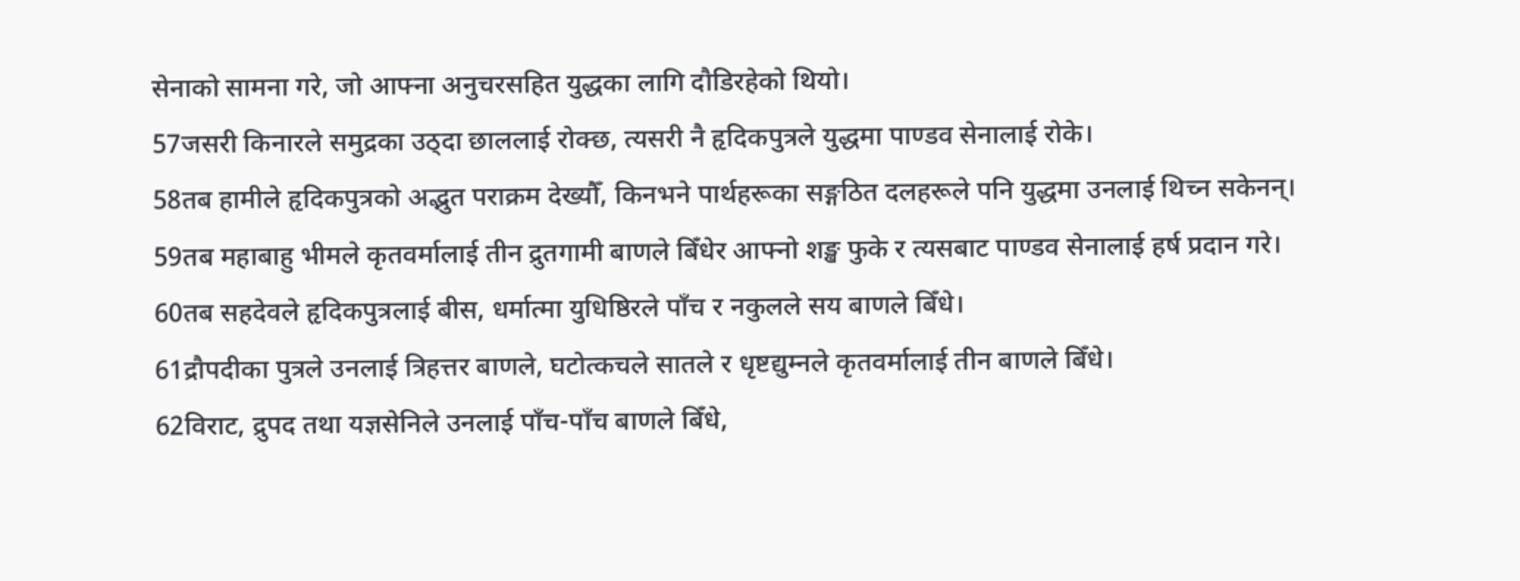सेनाको सामना गरे, जो आफ्ना अनुचरसहित युद्धका लागि दौडिरहेको थियो।
57जसरी किनारले समुद्रका उठ्दा छाललाई रोक्छ, त्यसरी नै हृदिकपुत्रले युद्धमा पाण्डव सेनालाई रोके।
58तब हामीले हृदिकपुत्रको अद्भुत पराक्रम देख्यौँ, किनभने पार्थहरूका सङ्गठित दलहरूले पनि युद्धमा उनलाई थिच्न सकेनन्।
59तब महाबाहु भीमले कृतवर्मालाई तीन द्रुतगामी बाणले बिँधेर आफ्नो शङ्ख फुके र त्यसबाट पाण्डव सेनालाई हर्ष प्रदान गरे।
60तब सहदेवले हृदिकपुत्रलाई बीस, धर्मात्मा युधिष्ठिरले पाँच र नकुलले सय बाणले बिँधे।
61द्रौपदीका पुत्रले उनलाई त्रिहत्तर बाणले, घटोत्कचले सातले र धृष्टद्युम्नले कृतवर्मालाई तीन बाणले बिँधे।
62विराट, द्रुपद तथा यज्ञसेनिले उनलाई पाँच-पाँच बाणले बिँधे,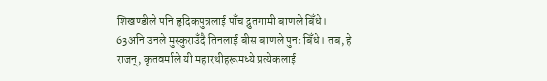शिखण्डीले पनि हृदिकपुत्रलाई पाँच द्रुतगामी बाणले बिँधे।
63अनि उनले मुस्कुराउँदै तिनलाई बीस बाणले पुनः बिँधे। तब, हे राजन्, कृतवर्माले यी महारथीहरूमध्ये प्रत्येकलाई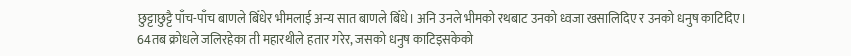छुट्टाछुट्टै पाँच-पाँच बाणले बिँधेर भीमलाई अन्य सात बाणले बिँधे। अनि उनले भीमको रथबाट उनको ध्वजा खसालिदिए र उनको धनुष काटिदिए।
64तब क्रोधले जलिरहेका ती महारथीले हतार गरेर, जसको धनुष काटिइसकेको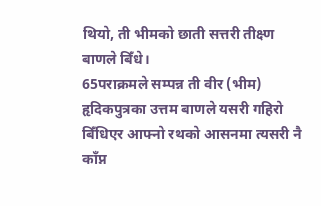थियो, ती भीमको छाती सत्तरी तीक्ष्ण बाणले बिँधे।
65पराक्रमले सम्पन्न ती वीर (भीम) हृदिकपुत्रका उत्तम बाणले यसरी गहिरो बिँधिएर आफ्नो रथको आसनमा त्यसरी नै काँप्न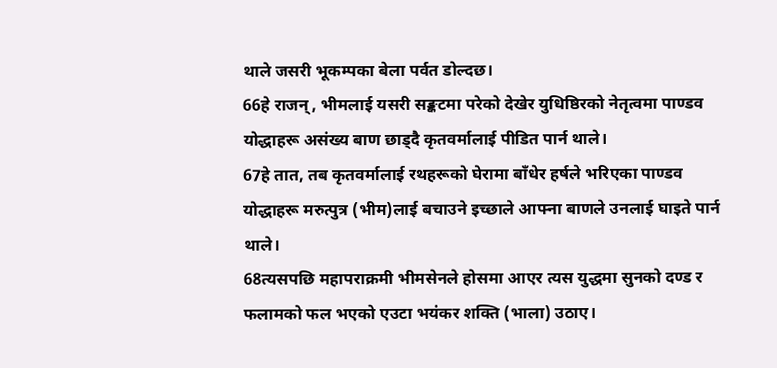थाले जसरी भूकम्पका बेला पर्वत डोल्दछ।
66हे राजन्, भीमलाई यसरी सङ्कटमा परेको देखेर युधिष्ठिरको नेतृत्वमा पाण्डव योद्धाहरू असंख्य बाण छाड्दै कृतवर्मालाई पीडित पार्न थाले।
67हे तात, तब कृतवर्मालाई रथहरूको घेरामा बाँधेर हर्षले भरिएका पाण्डव योद्धाहरू मरुत्पुत्र (भीम)लाई बचाउने इच्छाले आफ्ना बाणले उनलाई घाइते पार्न थाले।
68त्यसपछि महापराक्रमी भीमसेनले होसमा आएर त्यस युद्धमा सुनको दण्ड र फलामको फल भएको एउटा भयंकर शक्ति (भाला) उठाए।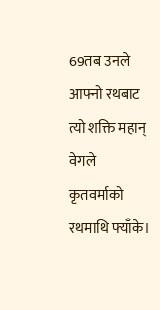69तब उनले आफ्नो रथबाट त्यो शक्ति महान् वेगले कृतवर्माको रथमाथि फ्याँके।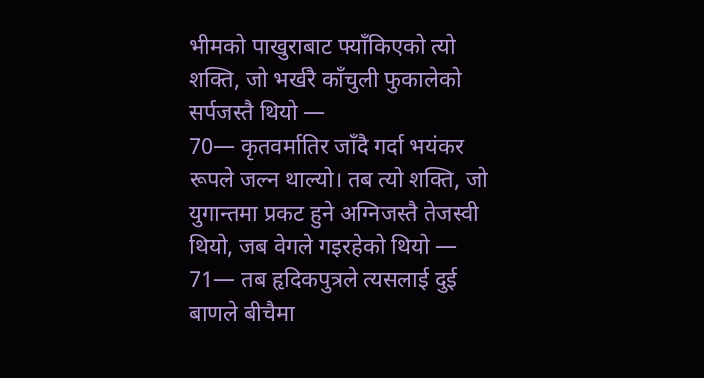भीमको पाखुराबाट फ्याँकिएको त्यो शक्ति, जो भर्खरै काँचुली फुकालेको सर्पजस्तै थियो —
70— कृतवर्मातिर जाँदै गर्दा भयंकर रूपले जल्न थाल्यो। तब त्यो शक्ति, जो युगान्तमा प्रकट हुने अग्निजस्तै तेजस्वी थियो, जब वेगले गइरहेको थियो —
71— तब हृदिकपुत्रले त्यसलाई दुई बाणले बीचैमा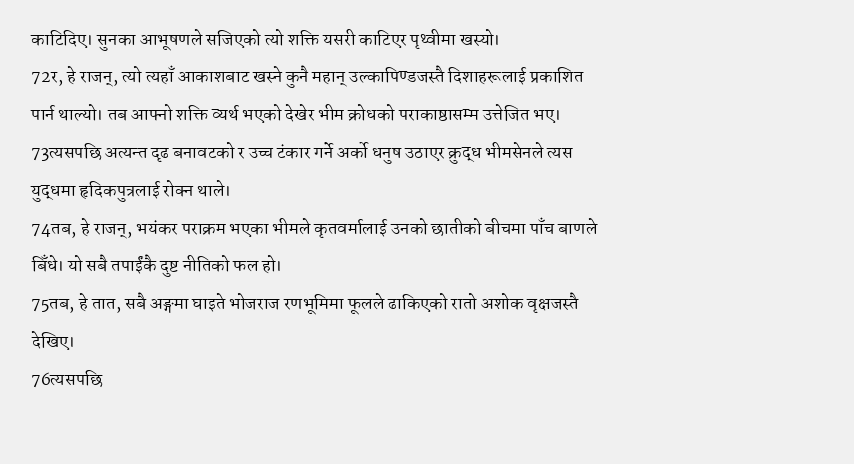काटिदिए। सुनका आभूषणले सजिएको त्यो शक्ति यसरी काटिएर पृथ्वीमा खस्यो।
72र, हे राजन्, त्यो त्यहाँ आकाशबाट खस्ने कुनै महान् उल्कापिण्डजस्तै दिशाहरूलाई प्रकाशित पार्न थाल्यो। तब आफ्नो शक्ति व्यर्थ भएको देखेर भीम क्रोधको पराकाष्ठासम्म उत्तेजित भए।
73त्यसपछि अत्यन्त दृढ बनावटको र उच्च टंकार गर्ने अर्को धनुष उठाएर क्रुद्ध भीमसेनले त्यस युद्धमा हृदिकपुत्रलाई रोक्न थाले।
74तब, हे राजन्, भयंकर पराक्रम भएका भीमले कृतवर्मालाई उनको छातीको बीचमा पाँच बाणले बिँधे। यो सबै तपाईंकै दुष्ट नीतिको फल हो।
75तब, हे तात, सबै अङ्गमा घाइते भोजराज रणभूमिमा फूलले ढाकिएको रातो अशोक वृक्षजस्तै देखिए।
76त्यसपछि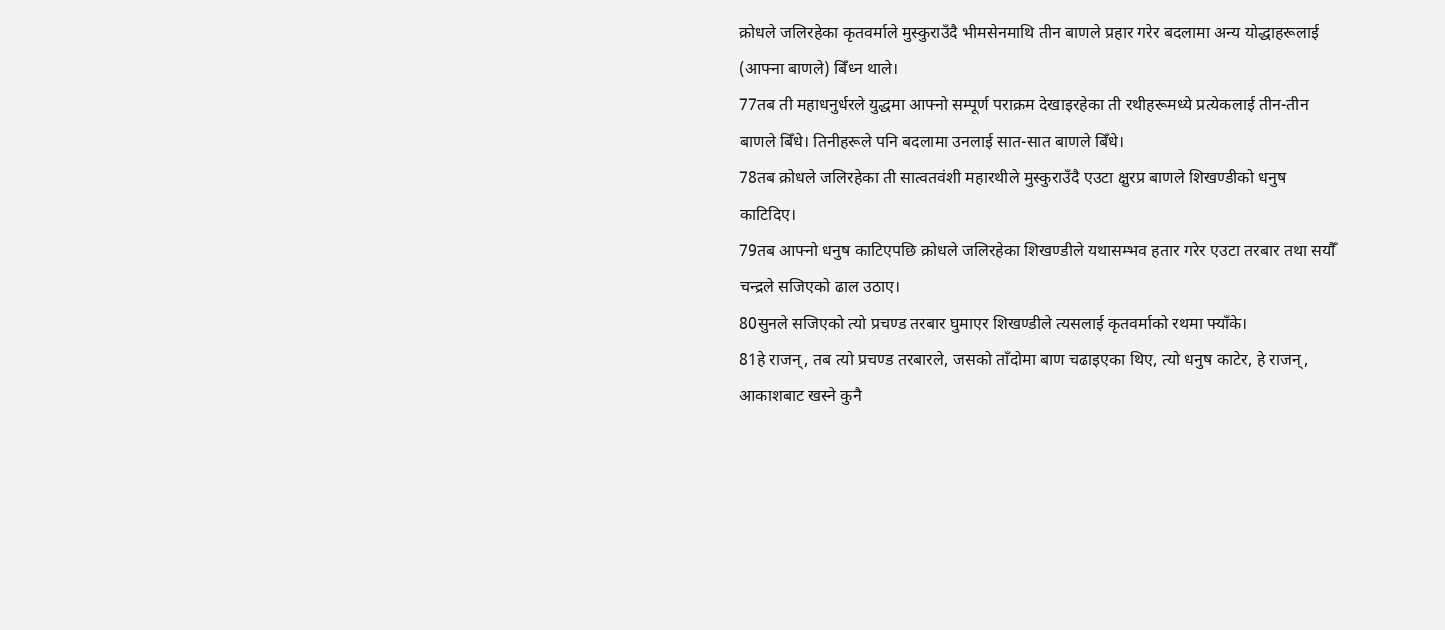क्रोधले जलिरहेका कृतवर्माले मुस्कुराउँदै भीमसेनमाथि तीन बाणले प्रहार गरेर बदलामा अन्य योद्धाहरूलाई (आफ्ना बाणले) बिँध्न थाले।
77तब ती महाधनुर्धरले युद्धमा आफ्नो सम्पूर्ण पराक्रम देखाइरहेका ती रथीहरूमध्ये प्रत्येकलाई तीन-तीन बाणले बिँधे। तिनीहरूले पनि बदलामा उनलाई सात-सात बाणले बिँधे।
78तब क्रोधले जलिरहेका ती सात्वतवंशी महारथीले मुस्कुराउँदै एउटा क्षुरप्र बाणले शिखण्डीको धनुष काटिदिए।
79तब आफ्नो धनुष काटिएपछि क्रोधले जलिरहेका शिखण्डीले यथासम्भव हतार गरेर एउटा तरबार तथा सयौँ चन्द्रले सजिएको ढाल उठाए।
80सुनले सजिएको त्यो प्रचण्ड तरबार घुमाएर शिखण्डीले त्यसलाई कृतवर्माको रथमा फ्याँके।
81हे राजन्, तब त्यो प्रचण्ड तरबारले, जसको ताँदोमा बाण चढाइएका थिए, त्यो धनुष काटेर, हे राजन्, आकाशबाट खस्ने कुनै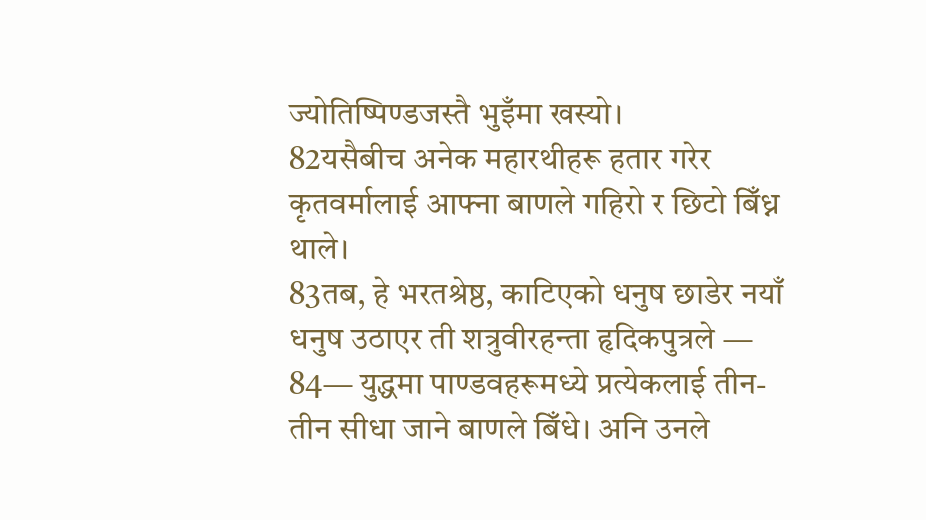ज्योतिष्पिण्डजस्तै भुइँमा खस्यो।
82यसैबीच अनेक महारथीहरू हतार गरेर कृतवर्मालाई आफ्ना बाणले गहिरो र छिटो बिँध्न थाले।
83तब, हे भरतश्रेष्ठ, काटिएको धनुष छाडेर नयाँ धनुष उठाएर ती शत्रुवीरहन्ता हृदिकपुत्रले —
84— युद्धमा पाण्डवहरूमध्ये प्रत्येकलाई तीन-तीन सीधा जाने बाणले बिँधे। अनि उनले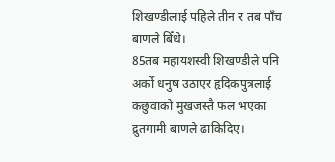शिखण्डीलाई पहिले तीन र तब पाँच बाणले बिँधे।
85तब महायशस्वी शिखण्डीले पनि अर्को धनुष उठाएर हृदिकपुत्रलाई कछुवाको मुखजस्तै फल भएका द्रुतगामी बाणले ढाकिदिए।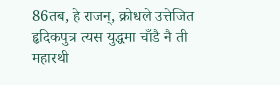86तब, हे राजन्, क्रोधले उत्तेजित हृदिकपुत्र त्यस युद्धमा चाँडै नै ती महारथी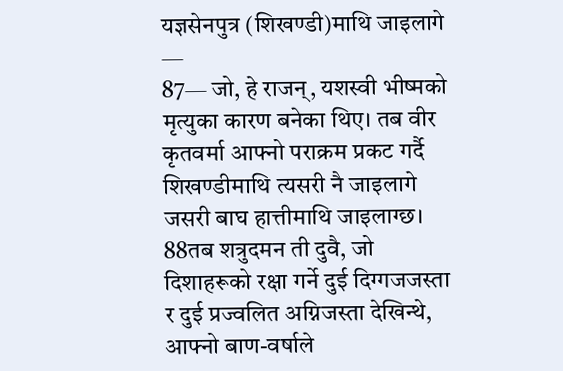यज्ञसेनपुत्र (शिखण्डी)माथि जाइलागे —
87— जो, हे राजन्, यशस्वी भीष्मको मृत्युका कारण बनेका थिए। तब वीर कृतवर्मा आफ्नो पराक्रम प्रकट गर्दै शिखण्डीमाथि त्यसरी नै जाइलागे जसरी बाघ हात्तीमाथि जाइलाग्छ।
88तब शत्रुदमन ती दुवै, जो दिशाहरूको रक्षा गर्ने दुई दिग्गजजस्ता र दुई प्रज्वलित अग्निजस्ता देखिन्थे, आफ्नो बाण-वर्षाले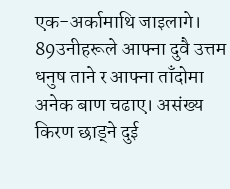एक-अर्कामाथि जाइलागे।
89उनीहरूले आफ्ना दुवै उत्तम धनुष ताने र आफ्ना ताँदोमा अनेक बाण चढाए। असंख्य किरण छाड्ने दुई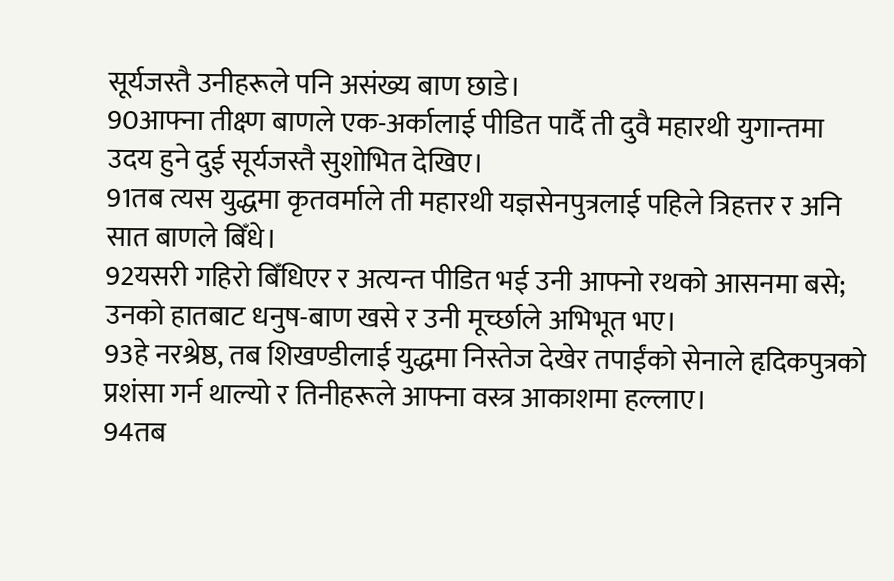सूर्यजस्तै उनीहरूले पनि असंख्य बाण छाडे।
90आफ्ना तीक्ष्ण बाणले एक-अर्कालाई पीडित पार्दै ती दुवै महारथी युगान्तमा उदय हुने दुई सूर्यजस्तै सुशोभित देखिए।
91तब त्यस युद्धमा कृतवर्माले ती महारथी यज्ञसेनपुत्रलाई पहिले त्रिहत्तर र अनि सात बाणले बिँधे।
92यसरी गहिरो बिँधिएर र अत्यन्त पीडित भई उनी आफ्नो रथको आसनमा बसे; उनको हातबाट धनुष-बाण खसे र उनी मूर्च्छाले अभिभूत भए।
93हे नरश्रेष्ठ, तब शिखण्डीलाई युद्धमा निस्तेज देखेर तपाईंको सेनाले हृदिकपुत्रको प्रशंसा गर्न थाल्यो र तिनीहरूले आफ्ना वस्त्र आकाशमा हल्लाए।
94तब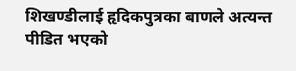शिखण्डीलाई हृदिकपुत्रका बाणले अत्यन्त पीडित भएको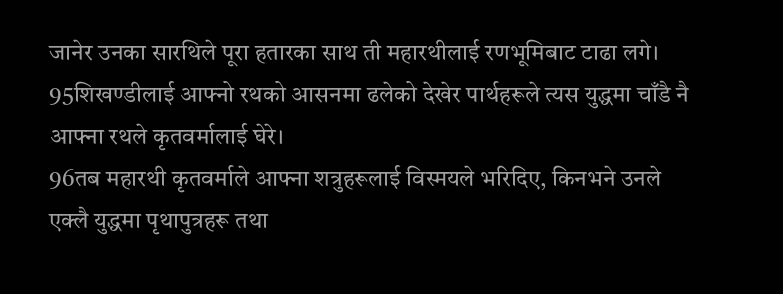जानेर उनका सारथिले पूरा हतारका साथ ती महारथीलाई रणभूमिबाट टाढा लगे।
95शिखण्डीलाई आफ्नो रथको आसनमा ढलेको देखेर पार्थहरूले त्यस युद्धमा चाँडै नै आफ्ना रथले कृतवर्मालाई घेरे।
96तब महारथी कृतवर्माले आफ्ना शत्रुहरूलाई विस्मयले भरिदिए, किनभने उनले एक्लै युद्धमा पृथापुत्रहरू तथा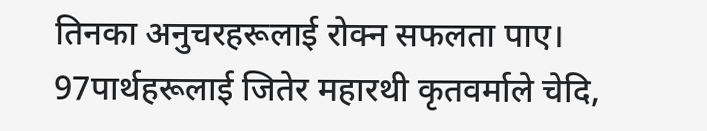तिनका अनुचरहरूलाई रोक्न सफलता पाए।
97पार्थहरूलाई जितेर महारथी कृतवर्माले चेदि,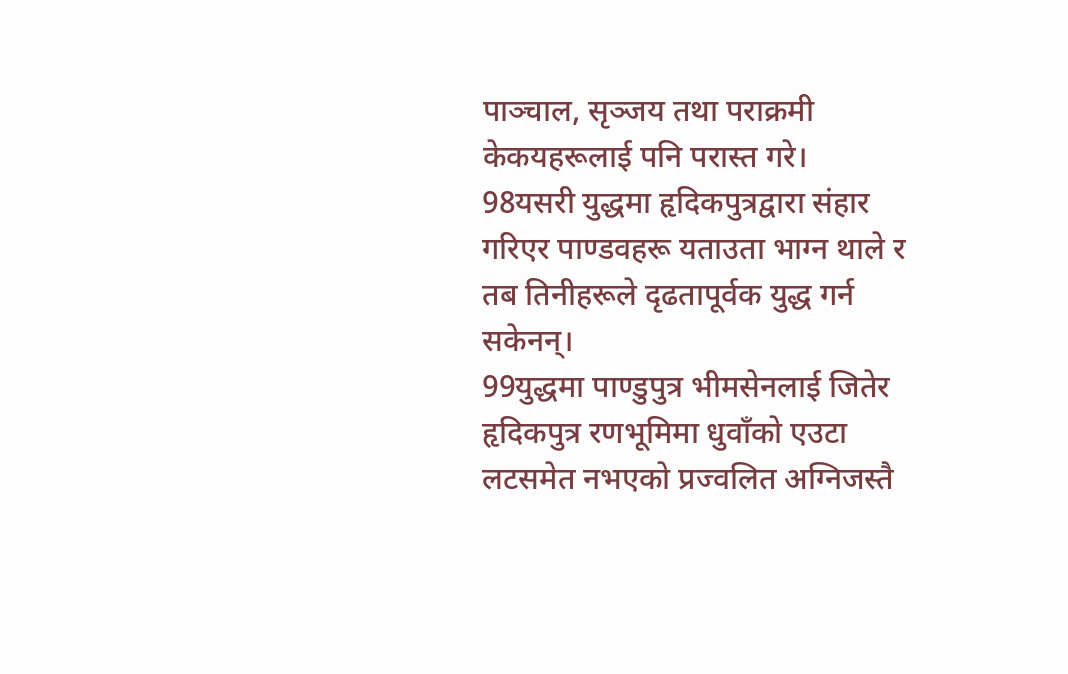पाञ्चाल, सृञ्जय तथा पराक्रमी केकयहरूलाई पनि परास्त गरे।
98यसरी युद्धमा हृदिकपुत्रद्वारा संहार गरिएर पाण्डवहरू यताउता भाग्न थाले र तब तिनीहरूले दृढतापूर्वक युद्ध गर्न सकेनन्।
99युद्धमा पाण्डुपुत्र भीमसेनलाई जितेर हृदिकपुत्र रणभूमिमा धुवाँको एउटा लटसमेत नभएको प्रज्वलित अग्निजस्तै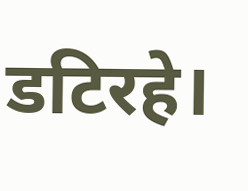डटिरहे।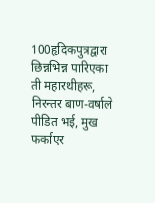100हृदिकपुत्रद्वारा छिन्नभिन्न पारिएका ती महारथीहरू, निरन्तर बाण-वर्षाले पीडित भई, मुख फर्काएर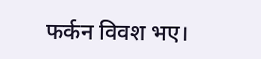फर्कन विवश भए।